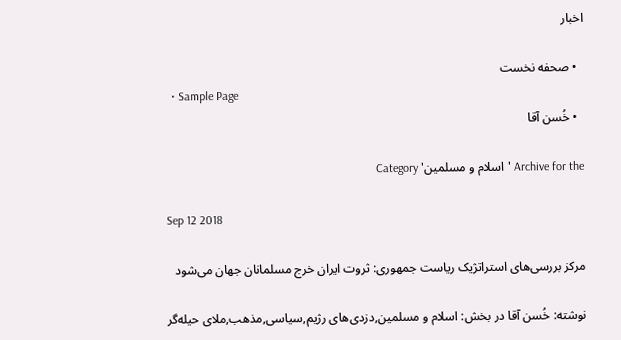اخبار

  • صحفه نخست
  • Sample Page
  • خُسن آقا

Archive for the 'اسلام و مسلمین' Category

Sep 12 2018

مرکز بررسی‌های استراتژیک ریاست جمهوری: ثروت ایران خرج مسلمانان جهان می‌شود

نوشته: خُسن آقا در بخش: اسلام و مسلمین,دزدی‌های رژیم,سیاسی,مذهب,ملای حیله‌گر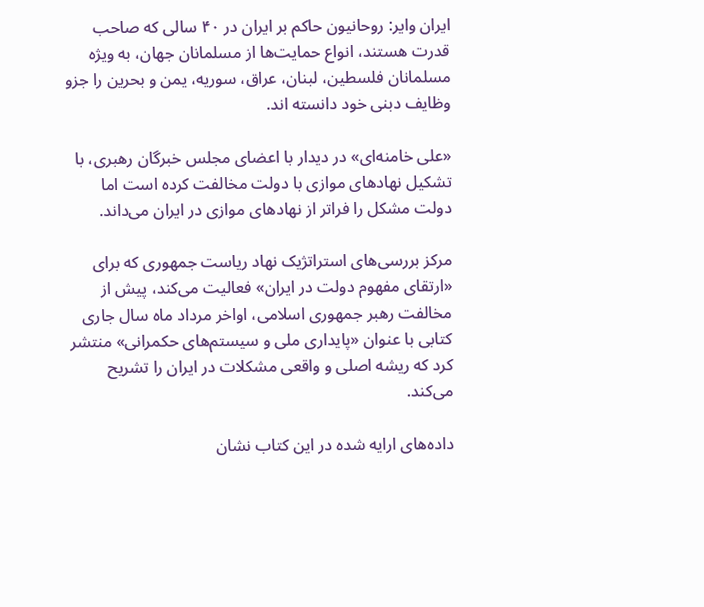ایران وایر: روحانیون حاکم بر ایران در ۴۰ سالی که صاحب قدرت هستند، انواع حمایت‌ها از مسلمانان جهان، به ویژه مسلمانان فلسطین، لبنان، عراق، سوریه، یمن و بحرین را جزو وظایف دبنی خود ‌دانسته اند.

«علی خامنه‌ای» در دیدار با اعضای مجلس خبرگان رهبری، با تشکیل نهاد‌های موازی با دولت مخالفت کرده است اما دولت مشکل را فرا‌تر از نهاد‌های موازی در ایران می‌داند.

مرکز بررسی‌های استراتژیک نهاد ریاست جمهوری که برای «ارتقای مفهوم دولت در ايران» فعالیت می‌کند، پیش از مخالفت رهبر جمهوری اسلامی، اواخر مرداد ماه سال ‌جاری کتابی با عنوان «پایداری ملی و سیستم‌های حکمرانی» منتشر کرد که ریشه‌ اصلی و واقعی مشکلات در ایران را تشریح می‌کند.

داده‌های ارایه شده در این کتاب نشان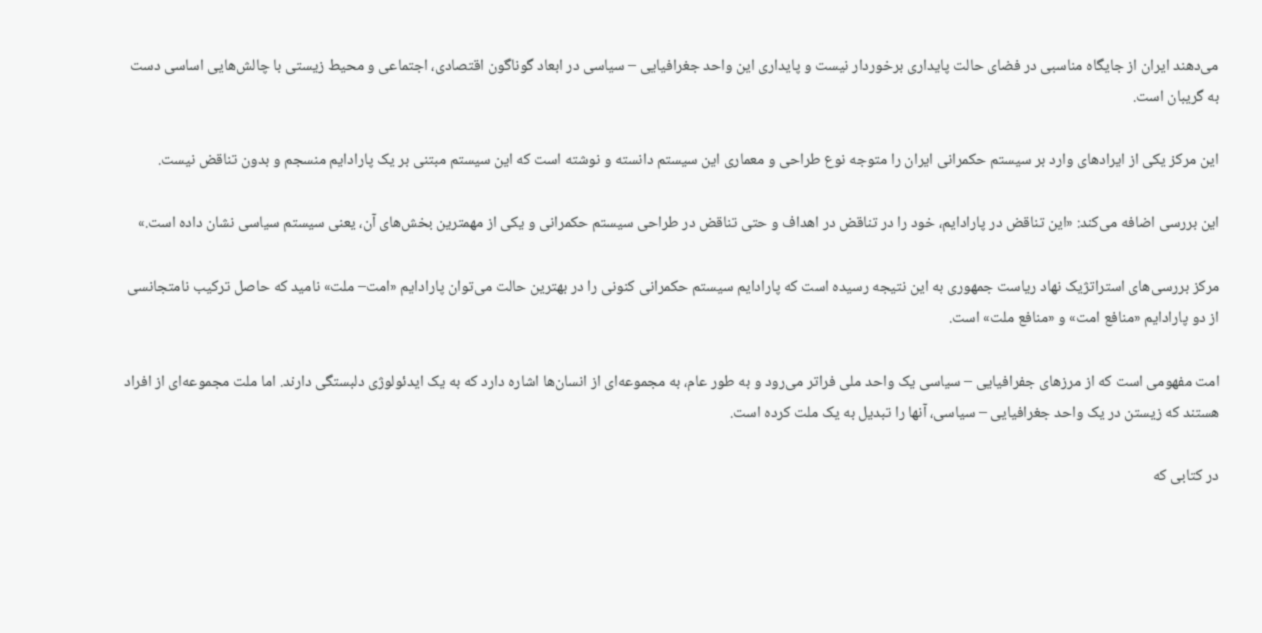می‌دهند ایران از جایگاه مناسبی در فضای حالت پایداری برخوردار نیست و پایداری این واحد جغرافیایی – سیاسی در ابعاد گوناگون اقتصادی، اجتماعی و محیط ز‌یستی با چالش‌هایی اساسی دست به گریبان است.

این مرکز یکی از ایرادهای وارد بر سیستم حکمرانی ایران را متوجه نوع طراحی و معماری این سیستم دانسته و نوشته است که این سیستم مبتنی بر یک پارادایم منسجم و بدون تناقض نیست.

این بررسی اضافه می‌کند: «این تناقض در پارادایم، خود را در تناقض در اهداف و حتی تناقض در طراحی سیستم حکمرانی و یکی از مهمترین بخش‌های آن، یعنی سیستم سیاسی نشان داده است.»

مرکز بررسی‌های استراتژیک نهاد ریاست جمهوری به این نتیجه رسیده است که پارادایم سیستم حکمرانی کنونی را در بهترین حالت می‌توان پارادایم «امت– ملت» نامید که حاصل ترکیب نامتجانسی از دو پارادایم «منافع امت» و «منافع ملت» است.

امت مفهومی است که از مرزهای جفرافیایی – سیاسی یک واحد ملی فراتر می‌‌رود و به طور عام، به مجموعه‌ای از انسان‌ها اشاره دارد که به یک ایدئولوژی دلبستگی دارند. اما ملت مجموعه‌ای از افراد هستند که زیستن در یک واحد جغرافیایی – سیاسی، آنها را تبدیل به یک ملت کرده است.

در کتابی که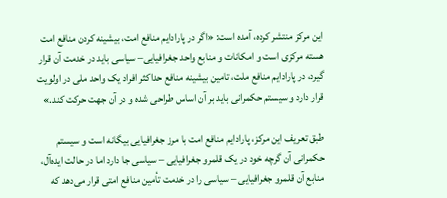این مرکز منتشر کرده، آمده است: «اگر در پارادایم منافع امت، بیشینه کردن منافع امت هسته مرکزی است و امکانات و منابع واحد جغرافیایی– سیاسی باید در خدمت آن قرار گیرد، در پارادایم منافع ملت، تامین بیشینه منافع حداکثر افراد یک واحد ملی در اولویت قرار دارد و سیستم حکمرانی باید بر آن اساس طراحی شده و در آن جهت حرکت کند.»

طبق تعریف این مرکز، پارادایم منافع امت با مرز جغرافیایی بیگانه است و سیستم حکمرانی آن گرچه خود در یک قلمرو جغرافیایی – سیاسی جا دارد اما در حالت ایده‌آل، منابع آن قلمرو جغرافیایی – سیاسی را در خدمت تأمین منافع امتی قرار می‌دهد که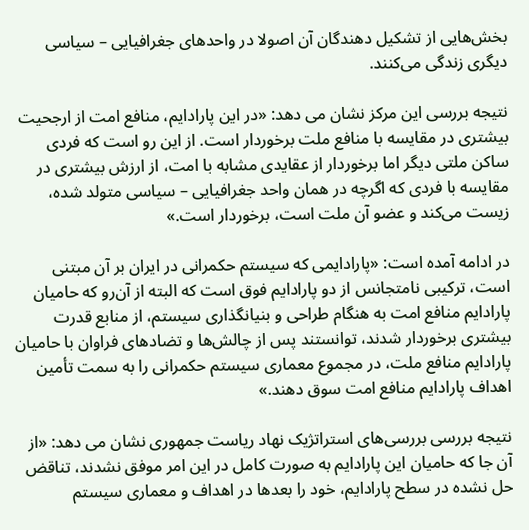بخش‌هایی از تشکیل دهندگان آن اصولا در واحدهای جغرافیایی – سیاسی دیگری زندگی می‌کنند.

نتیجه بررسی این مرکز نشان می دهد: «در این پارادایم، منافع امت از ارجحیت بیشتری در مقایسه با منافع ملت برخوردار است. از این رو است که فردی ساکن ملتی دیگر اما برخوردار از عقایدی مشابه با امت، از ارزش بیشتری در مقایسه با فردی که اگرچه در همان واحد جغرافیایی – سیاسی متولد شده، زیست می‌کند و عضو آن ملت است، برخوردار است.»

در ادامه آمده است: «پارادایمی که سیستم حکمرانی در ایران بر آن مبتنی است، ترکیبی نامتجانس از دو پارادایم فوق است که البته از آن‌رو که حامیان پارادایم منافع امت به هنگام طراحی و بنیانگذاری سیستم، از منابع قدرت بیشتری برخوردار شدند، توانستند پس از چالش‌ها و تضادهای فراوان با حامیان پارادایم منافع ملت، در مجموع معماری سیستم حکمرانی را به سمت تأمین اهداف پارادایم منافع امت سوق دهند.»

نتیجه بررسی بررسی‌های استراتژیک نهاد ریاست جمهوری نشان می دهد: «از آن جا که حامیان این پارادایم به صورت کامل در این امر موفق نشدند، تناقض حل نشده در سطح پارادایم، خود را بعدها در اهداف و معماری سیستم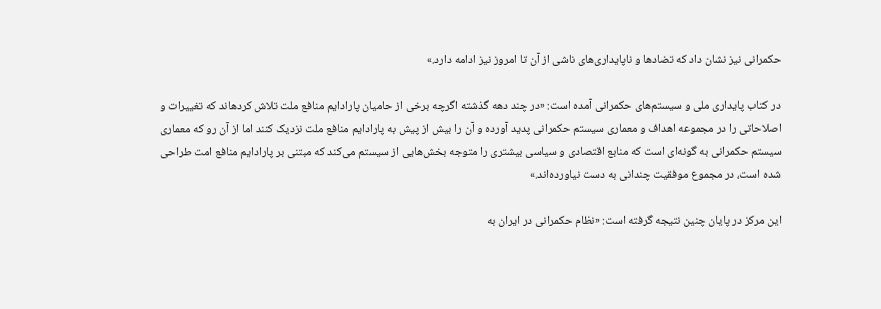حکمرانی نیز نشان داد که تضادها و ناپایدار‌ی‌های ناشی از آن تا امروز نیز ادامه دارد.»

در کتاب پایداری ملی و سیستم‌های حکمرانی آمده است: «در چند دهه گذشته اگرچه برخی از حامیان پارادایم منافع ملت تلاش کردها‌ند که تغییرات و اصلاحاتی را در مجموعه اهداف و معماری سیستم حکمرانی پدید آورده و آن را بیش از پیش به پارادایم منافع ملت نزدیک کنند اما از آن رو که معماری سیستم حکمرانی به گو‌نه‌ای است که منابع اقتصادی و سیاسی بیشتری را متوجه بخش‌هایی از سیستم می‌کند که مبتنی بر پارادایم منافع امت طراحی شده است، در مجموع موفقیت چندانی به دست نیاورده‌اند.»

این مرکز در پایان چنین نتیجه گرفته است: «نظام حکمرانی در ایران به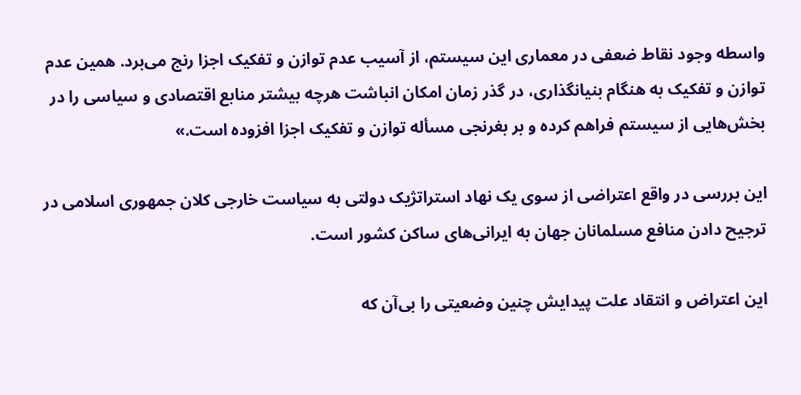واسطه وجود نقاط ضعفی در معماری این سیستم، از آسیب عدم توازن و تفکیک اجزا رنج می‌برد. همین عدم توازن و تفکیک به هنگام بنیانگذاری، در گذر زمان امکان انباشت هرچه بیشتر منابع اقتصادی و سیاسی را در بخش‌هایی از سیستم فراهم کرده و بر بغرنجی مسأله توازن و تفکیک اجزا افزوده است.»

این بررسی در واقع اعتراضی از سوی یک نهاد استراتژیک دولتی به سیاست خارجی کلان جمهوری اسلامی در ترجیح دادن منافع مسلمانان جهان به ایرانی‌های ساکن کشور است.

این اعتراض و انتقاد علت پیدایش چنین وضعیتی را بی‌آن که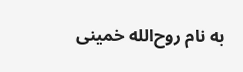به نام روح‌الله خمینی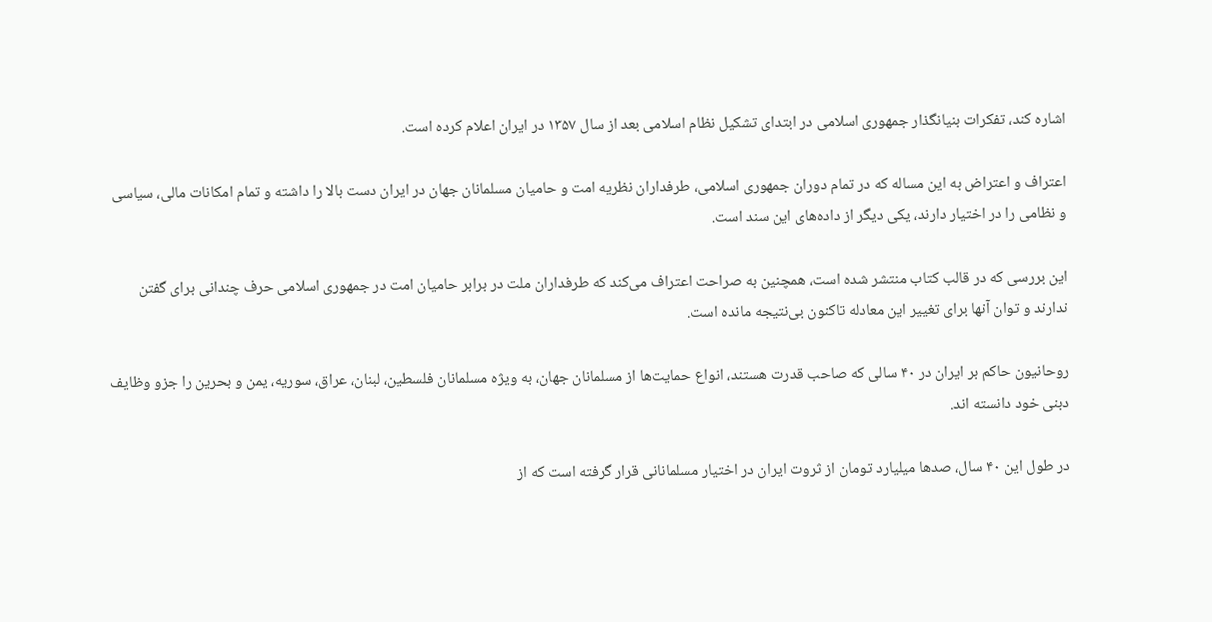اشاره کند، تفکرات بنیانگذار جمهوری اسلامی در ابتدای تشکیل نظام اسلامی بعد از سال ۱۳۵۷ در ایران اعلام کرده است.

اعتراف و اعتراض به این مساله که در تمام دوران جمهوری اسلامی، طرفداران نظریه امت و حامیان مسلمانان جهان در ایران دست بالا را داشته و تمام امکانات مالی، سیاسی و نظامی را در اختیار دارند، یکی دیگر از داده‌های این سند است.

این بررسی که در قالب کتاب منتشر شده است، همچنین به صراحت اعتراف می‌کند که طرفداران ملت در برابر حامیان امت در جمهوری اسلامی حرف چندانی برای گفتن ندارند و توان آنها برای تغییر این معادله تاکنون بی‌نتیجه مانده است.

روحانیون حاکم بر ایران در ۴۰ سالی که صاحب قدرت هستند، انواع حمایت‌ها از مسلمانان جهان، به ویژه مسلمانان فلسطین، لبنان، عراق، سوریه، یمن و بحرین را جزو وظایف دبنی خود ‌دانسته اند.

در طول این ۴۰ سال، صد‌ها میلیارد تومان از ثروت ایران در اختیار مسلمانانی قرار گرفته است که از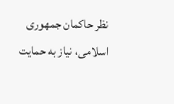نظر حاکمان جمهوری اسلامی، نیاز به حمایت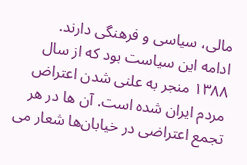مالی، سیاسی و فرهنگی دارند.
ادامه این سیاست بود که از سال ۱۳۸۸ منجر به علنی شدن اعتراض‌ مردم ایران شده است. آن ها در هر تجمع اعتراضی در خیابان‌ها شعار می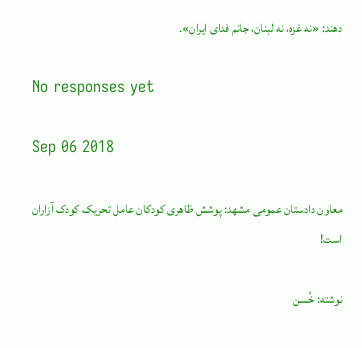دهند: «نه غزه، نه لبنان، جانم فدای ایران».

No responses yet

Sep 06 2018

معاون دادستان عمومی مشهد: پوشش ظاهری کودکان عامل تحریک کودک آزاران است!

نوشته: خُسن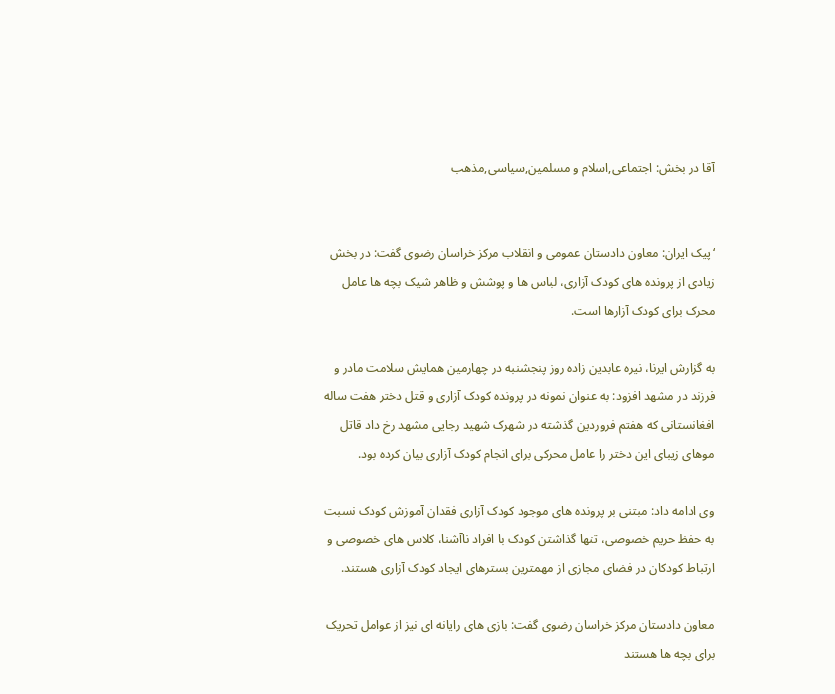آقا در بخش: اجتماعی,اسلام و مسلمین,سیاسی,مذهب


‘پیک ایران: معاون دادستان عمومی و انقلاب مرکز خراسان رضوی گفت: در بخش زیادی از پرونده های کودک آزاری، لباس ها و پوشش و ظاهر شیک بچه ها عامل محرک برای کودک آزارها است.

به گزارش ایرنا، نیره عابدین زاده روز پنجشنبه در چهارمین همایش سلامت مادر و فرزند در مشهد افزود: به عنوان نمونه در پرونده کودک آزاری و قتل دختر هفت ساله افغانستانی که هفتم فروردین گذشته در شهرک شهید رجایی مشهد رخ داد قاتل موهای زیبای این دختر را عامل محرکی برای انجام کودک آزاری بیان کرده بود.

وی ادامه داد: مبتنی بر پرونده های موجود کودک آزاری فقدان آموزش کودک نسبت به حفظ حریم خصوصی، تنها گذاشتن کودک با افراد ناآشنا، کلاس های خصوصی و ارتباط کودکان در فضای مجازی از مهمترین بسترهای ایجاد کودک آزاری هستند.

معاون دادستان مرکز خراسان رضوی گفت: بازی های رایانه ای نیز از عوامل تحریک برای بچه ها هستند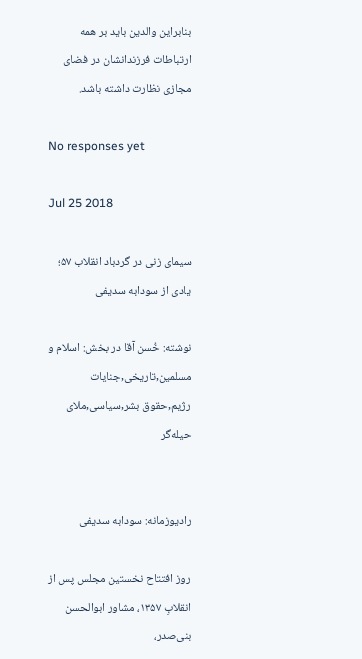بنابراین والدین باید بر همه ارتباطات فرزندانشان در فضای مجازی نظارت داشته باشد.

No responses yet

Jul 25 2018

سیمای زنی در گردباد انقلاب ۵۷؛ یادی از سودابه سدیفی

نوشته: خُسن آقا در بخش: اسلام و مسلمین,تاریخی,جنایات رژیم,حقوق بشر,سیاسی,ملای حیله‌گر


رادیوزمانه: سودابه سدیفی

روز افتتاح نخستین مجلس پس از انقلابِ ۱۳۵۷، مشاور ابوالحسن بنی‌صدر،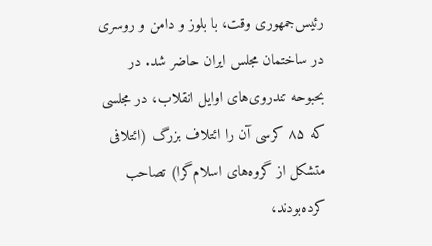رئیس‌جمهوری وقت، با بلوز و دامن و روسری در ساختمان مجلس ایران حاضر شد. در بحبوحه‌ تندروی‌های اوایل انقلاب، در مجلسی که ۸۵ کرسی آن را ائتلاف بزرگ (ائتلافی متشکل از گروه‌های اسلام‌گرا) تصاحب کرده‌بودند،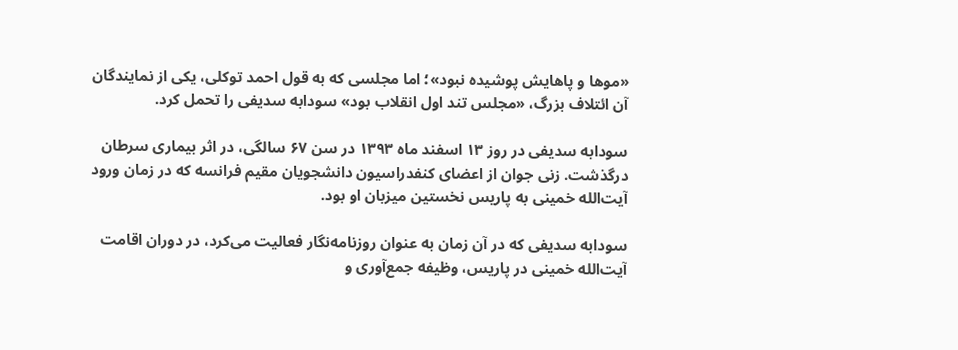«موها و پاهایش پوشیده نبود»؛ اما مجلسی که به قول احمد توکلی، یکی از نمایندگان آن ائتلاف بزرگ، «مجلس تند اول انقلاب بود» سودابه سدیفی را تحمل کرد.

سودابه سدیفی در روز ۱۳ اسفند ماه ۱۳۹۳ در سن ۶۷ سالگی، در اثر بیماری سرطان درگذشت. زنی جوان از اعضای کنفدراسیون دانشجویان مقیم فرانسه که در زمان ورود آیت‌الله خمینی به پاریس نخستین میزبان او بود.

سودابه سدیفی که در آن زمان به عنوان روزنامه‌نگار فعالیت می‌کرد، در دوران اقامت آیت‌الله خمینی در پاریس، وظیفه جمع‌آوری و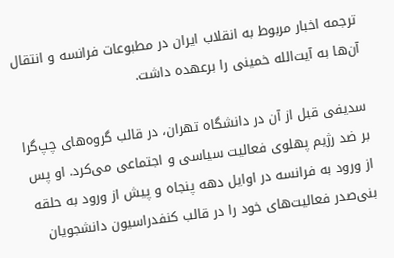ترجمه‌ اخبار مربوط به انقلاب ایران در مطبوعات فرانسه و انتقال آن‌ها به آیت‌الله خمینی را برعهده‌ داشت.

سدیفی قبل از آن در دانشگاه تهران، در قالب گروه‌های چپ‌گرا بر ضد رژیم پهلوی فعالیت سیاسی و اجتماعی می‌کرد. او پس از ورود به فرانسه در اوایل دهه پنجاه و پیش از ورود به حلقه بنی‌صدر فعالیت‌های خود را در قالب کنفدراسیون دانشجویان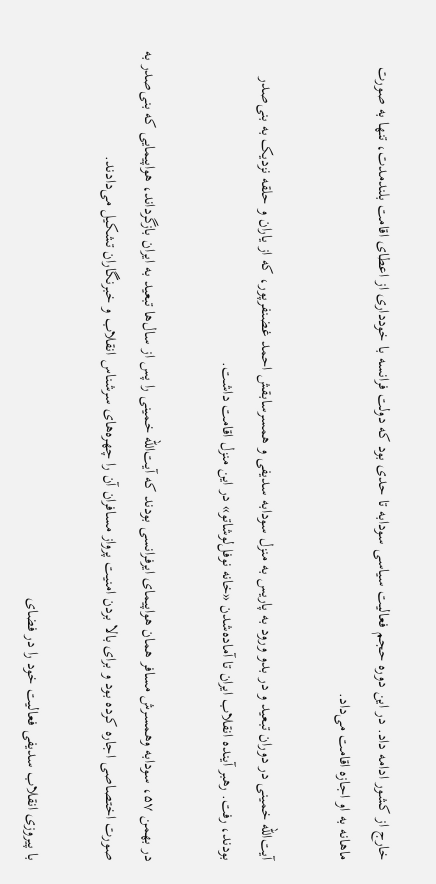خارج از کشور ادامه داد. در این دوره حجم فعالیت سیاسی سودابه تا حدی بود که دولت فرانسه با خودداری از اعطای اقامت بلندمدت، تنها به صورت ماهانه به او اجازه اقامت می‌داد.

آیت‌الله خمینی در دوران تبعید و در بدو ورود به پاریس به منزل سودابه سدیفی و همسرسابقش احمد غضنفرپور، که از یاران و حلقه نزدیک به بنی‌صدر بودند، رفت. رهبر آینده انقلاب ایران تا آماده‌شدن «خانه نوفل‌لوشاتو» در این منزل اقامت‌ داشت.

در بهمن ۵۷، سودابه وهمسرش مسافر همان هواپیمای ایرفرانسی بودند که آیت‌الله خمینی را پس از سال‌ها تبعید به ایران بازگرداند، هواپیمایی که بنی‌صدر به صورت اختصاصی اجاره کرده بود و برای بالا بردن امنیت پرواز مسافران آن را چهره‌های سرشناس انقلاب و خبرنگاران تشکیل می‌دادند.

با پیروزی انقلاب سدیفی فعالیت خود را در فضای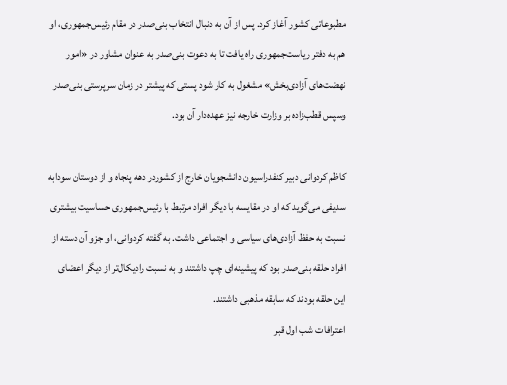مطبوعاتی کشور آغاز کرد. پس از آن به دنبال انتخاب بنی‌صدر در مقام رئیس‌جمهوری، او هم به دفتر ریاست‌جمهوری راه یافت تا به دعوت بنی‌صدر به عنوان مشاور در «امور نهضت‌های آزادی‌بخش» مشغول به کار شود پستی که پیشتر در زمان سرپرستی بنی‌صدر وسپس قطب‌زاده بر وزارت خارجه نیز عهده‌دار آن بود.

کاظم کردوانی دبیر کنفدراسیون دانشجویان خارج از کشوردر دهه پنجاه و از دوستان سودابه سدیفی می‌گوید که او در مقایسه با دیگر افراد مرتبط با رئیس‌جمهوری حساسیت بیشتری نسبت به حفظ آزادی‌های سیاسی و اجتماعی داشت. به گفته کردوانی، او جزو آن دسته از افراد حلقه بنی‌صدر بود که پیشینه‌ای چپ داشتند و به نسبت رادیکال‌تر از دیگر اعضای این حلقه بودند که سابقه مذهبی داشتند.
اعترافات شب اول قبر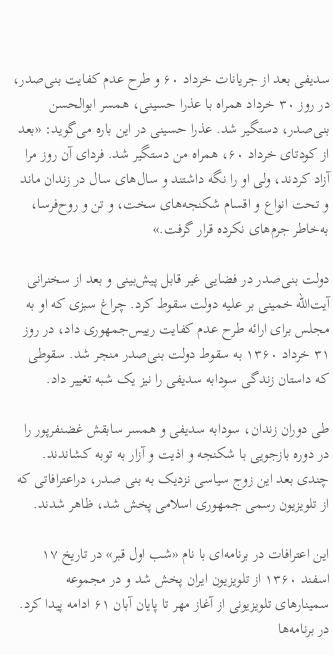سدیفی بعد از جریانات خرداد ۶۰ و طرح عدم کفایت بنی‌صدر، در روز ۳۰ خرداد همراه با عذرا حسینی، همسر ابوالحسن بنی‌صدر، دستگیر شد. عذرا حسینی در این باره می‌گوید: «بعد از کودتای خرداد ۶۰، همراه من دستگیر شد. فردای آن روز مرا آزاد کردند، ولی او را نگه داشتند و سال‌های سال در زندان ماند و تحت انواع و اقسام شکنجه‌های سخت، و تن‌ و‌ روح‌فرسا، به‌خاطر جرم‌های نکرده قرار گرفت.»

دولت بنی‌صدر در فضایی غیر قابل پیش‌بینی و بعد از سخنرانی آیت‌الله خمینی بر علیه دولت سقوط کرد. چراغ سبزی که او به مجلس برای ارائه طرح عدم کفایت رییس‌جمهوری داد، در روز ۳۱ خرداد ۱۳۶۰ به سقوط دولت بنی‌صدر منجر شد. سقوطی که داستان زندگی سودابه سدیفی را نیز یک شبه تغییر داد.

طی دوران زندان، سودابه سدیفی و همسر سابقش غضنفرپور را در دوره‌ بازجویی با شکنجه و اذیت و آزار به توبه کشاندند. چندی بعد این زوج سیاسی نزدیک به بنی صدر، دراعترافاتی که از تلویزیون رسمی جمهوری اسلامی پخش شد، ظاهر شدند.

این اعترافات در برنامه‌ای با نام «شب اول قبر» در تاریخ ۱۷ اسفند ۱۳۶۰ از تلویزیون ایران پخش شد و در مجموعه سمینار‌های تلویزیونی از آغاز مهر تا پایان آبان ۶۱ ادامه پیدا کرد. در برنامه‌ها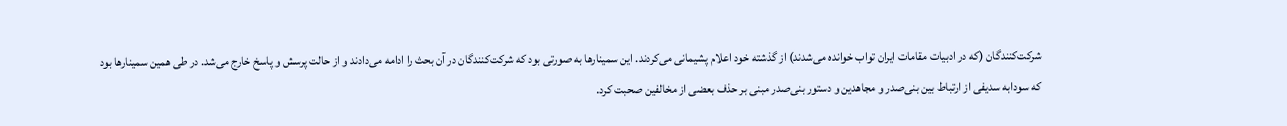شرکت‌کنندگان (که در ادبیات مقامات ایران تواب خوانده می‌شدند) از گذشته خود اعلام پشیمانی می‌کردند. این سمینارها به صورتی بود که شرکت‌کنندگان در آن بحث را ادامه می‌دادند و از حالت پرسش و پاسخ خارج می‌شد. در طی همین سمینار‌ها بود که سودابه سدیفی از ارتباط بین بنی‌صدر و مجاهدین و دستور بنی‌صدر مبنی بر حذف بعضی از مخالفین صحبت کرد.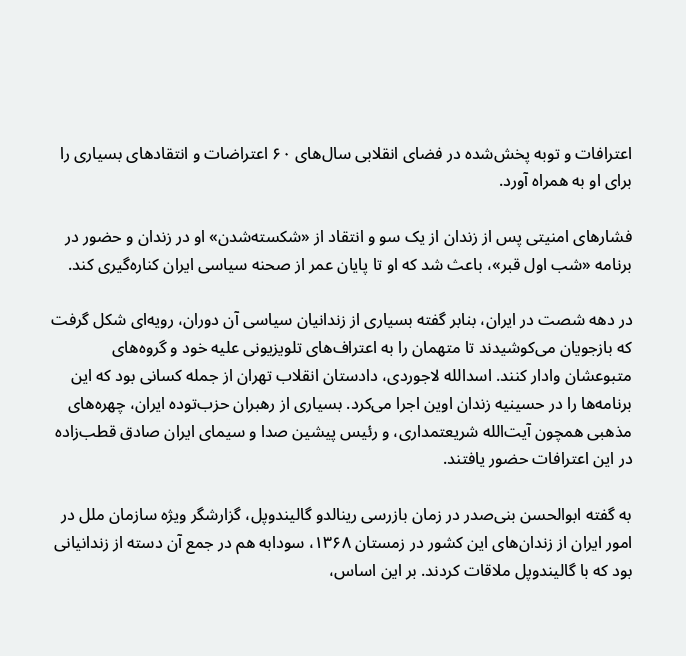اعترافات و توبه پخش‌شده در فضای انقلابی سال‌های ۶۰ اعتراضات و انتقادهای بسیاری را برای او به همراه آورد.

فشار‌های امنیتی پس از زندان از یک سو و انتقاد از «شکسته‌شدن» او در زندان و حضور در برنامه «شب اول قبر»، باعث شد که او تا پایان عمر از صحنه سیاسی ایران کناره‌گیری کند.

در دهه شصت در ایران، بنابر گفته بسیاری از زندانیان سیاسی آن دوران، رویه‌ای شکل گرفت که بازجویان می‌کوشیدند تا متهمان را به اعتراف‌های تلویزیونی علیه خود و گروه‌های متبوعشان وادار کنند. اسد‌الله لاجوردی، دادستان انقلاب تهران از جمله کسانی بود که این برنامه‌ها را در حسینیه زندان اوین اجرا می‌کرد. بسیاری از رهبران حزب‌توده ایران، چهره‌های مذهبی همچون آیت‌الله شریعتمداری، و رئیس پیشین صدا و سیمای ایران صادق قطب‌زاده در این اعترافات حضور یافتند.

به گفته‌ ابوالحسن بنی‌صدر در زمان بازرسی رینالدو گالیندوپل، گزارشگر ویژه سازمان ملل در امور ایران از زندان‌های این کشور در زمستان ۱۳۶۸، سودابه هم در جمع آن دسته از زندانیانی بود که با گالیندوپل ملاقات کردند. بر این اساس،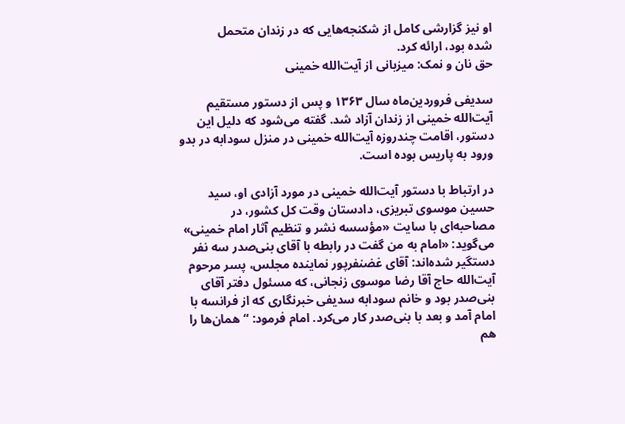او نیز گزارشی کامل از شکنجه‌هایی که در زندان متحمل شده ‌بود، ارائه کرد.
حق نان و نمک: میزبانی از آیت‌الله خمینی

سدیفی فروردین‌ماه سال ۱۳۶۳ و پس از دستور مستقیم آیت‌الله خمینی از زندان آزاد شد. گفته می‌شود که دلیل این دستور، اقامت چند‌روزه آیت‌الله خمینی در منزل سودابه در بدو ورود به پاریس بوده است.

در ارتباط با دستور آیت‌الله خمینی در مورد آزادی او، سید حسین موسوی تبریزی، دادستان وقت کل کشور، در مصاحبه‌ای با سایت «مؤسسه نشر و تنظیم آثار امام خمینی» می‌گوید: «امام به من گفت در رابطه با آقای بنی‌صدر سه نفر دستگیر شده‌اند: آقای غضنفرپور نماینده مجلس، پسر مرحوم آیت‌الله حاج آقا رضا موسوی زنجانی، که مسئول دفتر آقای بنی‌صدر بود و خانم سودابه سدیفی خبرنگاری که از فرانسه با امام آمد و بعد با بنی‌صدر کار می‌کرد. امام فرمود: “همان‌ها را هم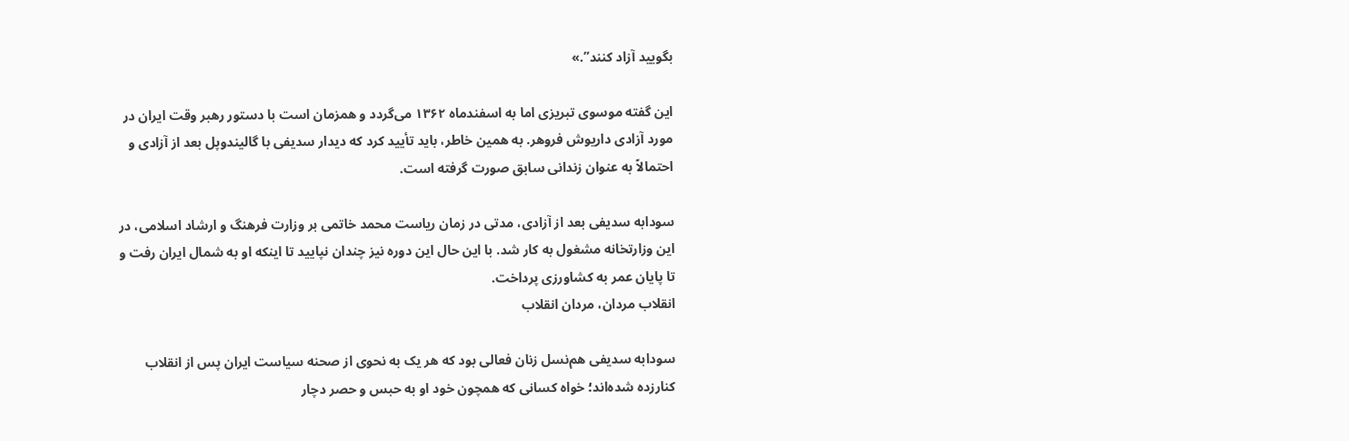بگویید آزاد کنند”.»

این گفته موسوی تبریزی اما به اسفند‌ماه ۱۳۶۲ می‌گردد و همزمان است با دستور رهبر وقت ایران در مورد آزادی داریوش فروهر. به همین خاطر، باید تأیید کرد که دیدار سدیفی با گالیندوپل بعد از آزادی و احتمالاً به عنوان زندانی سابق صورت گرفته است.

سودابه سدیفی بعد از آزادی، مدتی در زمان ریاست محمد خاتمی بر وزارت فرهنگ و ارشاد اسلامی، در این وزارتخانه مشغول به کار شد. با این حال این دوره نیز چندان نپایید تا اینکه او به شمال ایران رفت و تا پایان عمر به کشاورزی پرداخت.
انقلاب مردان، مردان انقلاب

سودابه سدیفی هم‌نسل زنان فعالی بود که هر یک به نحوی از صحنه سیاست ایران پس از انقلاب کنارزده شده‌اند؛ خواه کسانی که همچون خود او به حبس و حصر دچار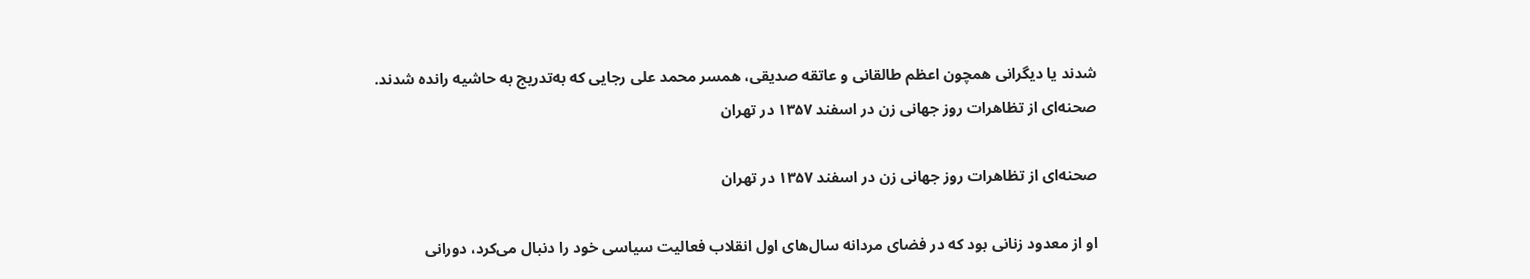شدند یا دیگرانی همچون اعظم طالقانی و عاتقه صدیقی، همسر محمد علی رجایی که به‌تدریج به حاشیه رانده شدند.
صحنه‌ای از تظاهرات روز جهانی زن در اسفند ۱۳۵۷ در تهران

صحنه‌ای از تظاهرات روز جهانی زن در اسفند ۱۳۵۷ در تهران

او از معدود زنانی بود که در فضای مردانه سال‌های اول انقلاب فعالیت سیاسی خود را دنبال می‌کرد، دورانی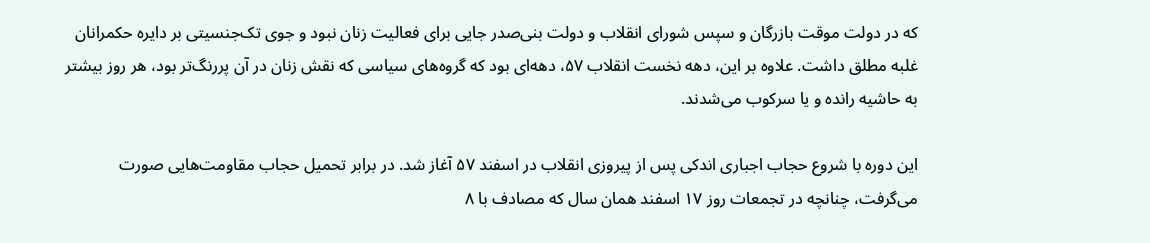که در دولت موقت بازرگان و سپس شورای انقلاب و دولت بنی‌صدر جایی برای فعالیت زنان نبود و جوی تک‌جنسیتی بر دایره حکمرانان غلبه مطلق داشت. علاوه‌ بر این، دهه نخست انقلاب ۵۷، دهه‌ای بود که گروه‌های سیاسی‌ که نقش زنان در آن‌ پررنگ‌تر بود، هر روز بیشتر به حاشیه رانده و یا سرکوب می‌شدند.

این دوره‌ با شروع حجاب اجباری اندکی پس از پیروزی انقلاب در اسفند ۵۷ آغاز شد. در برابر تحمیل حجاب مقاومت‌هایی صورت می‌گرفت، چنانچه در تجمعات روز ۱۷ اسفند همان سال که مصادف با ۸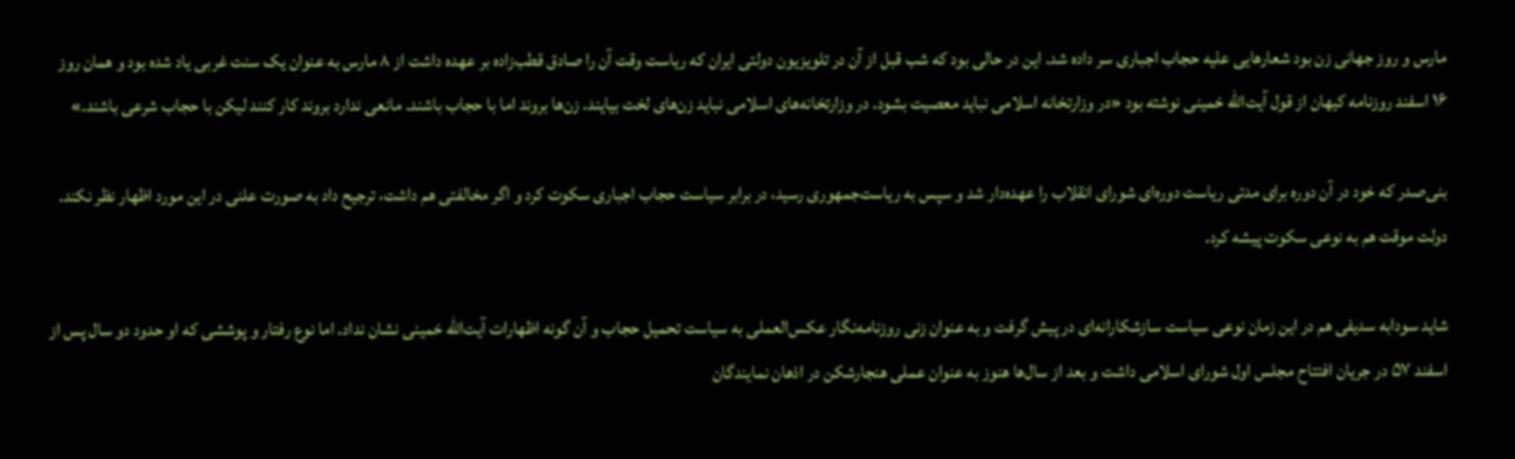مارس و روز جهانی زن بود شعار‌هایی علیه حجاب اجباری سر داده شد. این در حالی بود که شب قبل از آن در تلویزیون دولتی ایران که ریاست وقت آن را صادق قطب‌زاده بر عهده داشت از ۸ مارس به عنوان یک سنت غربی یاد شده بود و همان روز ۱۶ اسفند روزنامه کیهان از قول آیت‌الله خمینی نوشته بود «در وزارتخانه اسلامی نباید معصیت بشود. در وزارتخانه‌های اسلامی نباید زن‌های لخت بیایند. زن‌ها بروند اما با حجاب باشند. مانعی ندارد بروند کار کنند لیکن با حجاب شرعی باشند.»

بنی‌صدر که خود در آن دوره برای مدتی ریاست دوره‌ای شورای انقلاب را عهده‌دار شد و سپس به ریاست‌جمهوری رسید، در برابر سیاست حجاب اجباری سکوت کرد و اگر مخالفتی هم داشت، ترجیح داد به صورت علنی در این مورد اظهار نظر نکند. دولت موقت هم به نوعی سکوت پیشه کرد.

شاید سودابه سدیفی هم در این زمان نوعی سیاست سازشکارانه‌ای در پیش گرفت و به عنوان زنی روزنامه‌نگار عکس‌العملی به سیاست تحمیل حجاب و آن گونه اظهارات آیت‌الله خمینی نشان نداد. اما نوع رفتار و پوششی که او حدود دو سال پس از اسفند ۵۷ در جریان افتتاح مجلس اول شورای اسلامی داشت و بعد از سال‌ها هنوز به عنوان عملی هنجارشکن در اذهان نمایندگان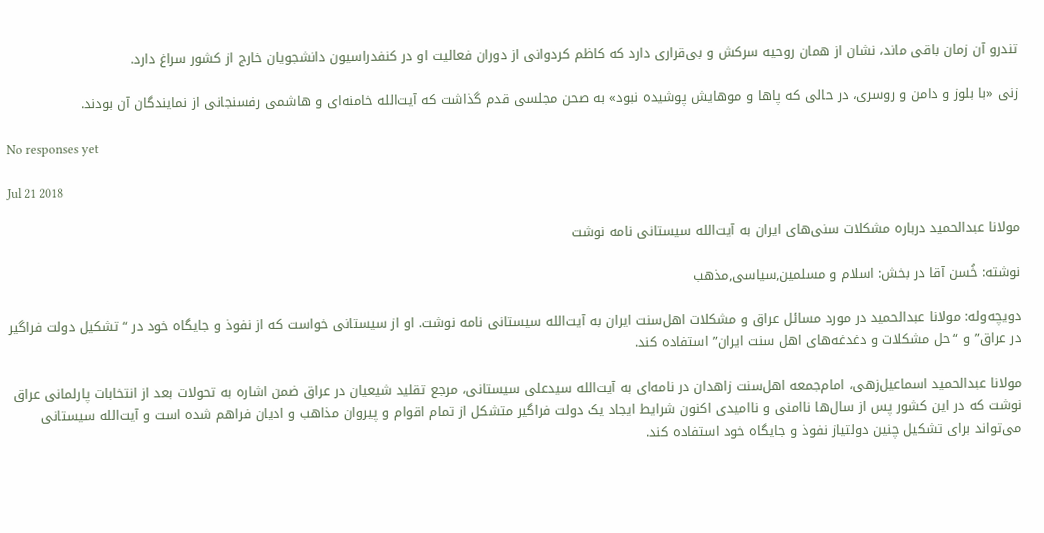تندرو آن زمان باقی ماند، نشان از همان روحیه سرکش و بی‌قراری دارد که کاظم کردوانی از دوران فعالیت او در کنفدراسیون دانشجویان خارج از کشور سراغ دارد.

زنی «با بلوز و دامن و روسری، در حالی که پاها و موهایش پوشیده نبود» به صحن مجلسی قدم گذاشت که آیت‌الله خامنه‌ای و هاشمی رفسنجانی از نمایندگان آن بودند.

No responses yet

Jul 21 2018

مولانا عبدالحمید درباره مشکلات سنی‌های ایران به آیت‌الله سیستانی نامه نوشت

نوشته: خُسن آقا در بخش: اسلام و مسلمین,سیاسی,مذهب

دویچه‌وله: مولانا عبدالحمید در مورد مسائل عراق و مشکلات اهل‌سنت ایران به آیت‌الله سیستانی نامه نوشت. او از سیستانی خواست که از نفوذ و جایگاه خود در “تشکیل دولت فراگیر در عراق” و “حل مشکلات و دغدغه‌های اهل سنت ایران” استفاده کند.

مولانا عبدالحمید اسماعیل‌زهی، امام‌جمعه اهل‌سنت زاهدان در نامه‌ای به آیت‌الله سیدعلی سیستانی، مرجع تقلید شیعیان در عراق ضمن اشاره به تحولات بعد از انتخابات پارلمانی عراق نوشت که در این کشور پس از سال‌ها ناامنی و ناامیدی اکنون شرایط ایجاد یک دولت فراگیر متشکل از تمام اقوام و پیروان مذاهب و ادیان فراهم شده است و آیت‌الله سیستانی می‌تواند برای تشکیل چنین دولتیاز نفوذ و جایگاه خود استفاده کند.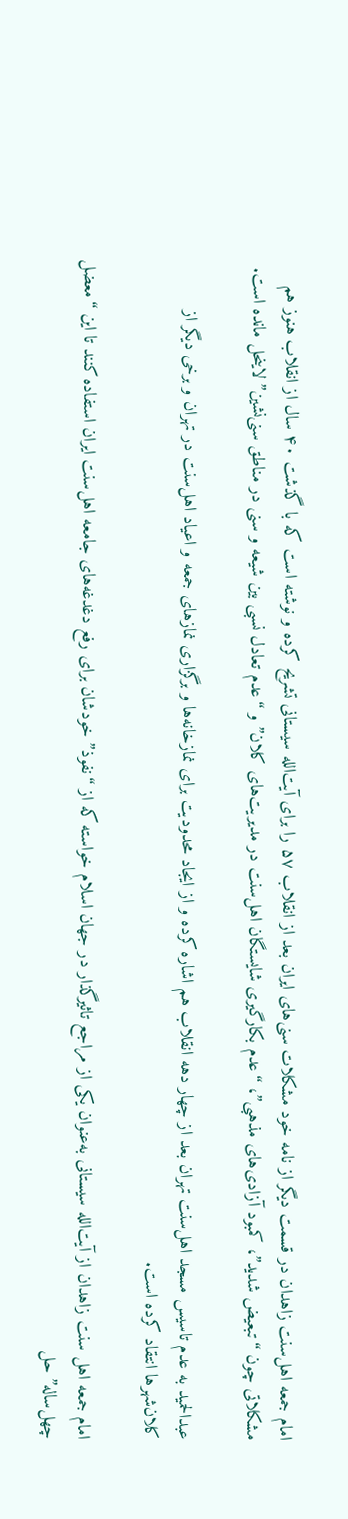امام‌ جمعه اهل‌سنت زاهدان در قسمت دیگر از نامه خود مشکلات سنی‌های ایران بعد از انقلاب ۵۷ را برای آیت‌الله سیستانی تشریح کرده و نوشته است که با گذشت ۴۰ سال از انقلاب هنوز هم مشکلاتی چون “تبعیض شدید”، کمبود آزادی‌های مذهبی”، “عدم بکارگیری شایستگان اهل‌سنت در مدیریت‌های کلان” و “عدم تعادل نسبی بین شیعه و سنی در مناطق سنی‌نشین” لاینحل مانده است.

عبدالحمید به عدم تاسیس مسجد اهل‌سنت تهران بعد از چهار دهه انقلاب هم اشاره کرده و از ایجاد محدودیت‌ برای نمازخانه‌ها و برگزاری نمازهای جمعه و اعیاد اهل‌سنت در تهران و برخی دیگر از کلان‌شهرها انتقاد کرده است.

امام جمعه اهل سنت زاهدان از آیت‌الله سیستانی به‌عنوان یکی از مراجع تاثیرگذار در جهان اسلام خواسته‌ که از “نفوذ” خودشان برای رفع دغدغه‌های جامعه اهل‌سنت ایران استفاده کنند تا این “معضل چهل‌ساله” حل‌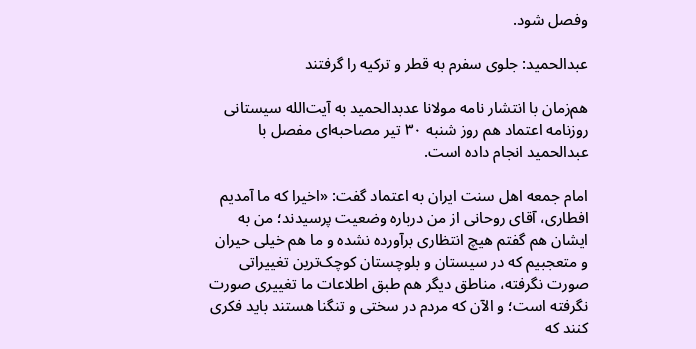وفصل شود.

عبدالحمید: جلوی سفرم به قطر و ترکیه را گرفتند

هم‌زمان با انتشار نامه مولانا عدبدالحمید به آیت‌الله سیستانی روزنامه اعتماد هم روز شنبه ۳۰ تیر مصاحبه‌ای مفصل با عبدالحمید انجام داده است.

امام جمعه اهل سنت ایران به اعتماد گفت: «اخیرا که ما آمدیم افطاری، آقای روحانی از من درباره وضعیت پرسیدند؛ من به ایشان هم گفتم هیچ انتظاری برآورده نشده و ما هم خیلی حیران و متعجبیم كه در سیستان‌ و بلوچستان كوچک‌ترین تغییراتی صورت نگرفته، مناطق دیگر هم طبق اطلاعات ما تغییری صورت نگرفته است؛ و الآن كه مردم در سختی و تنگنا هستند باید فكری كنند كه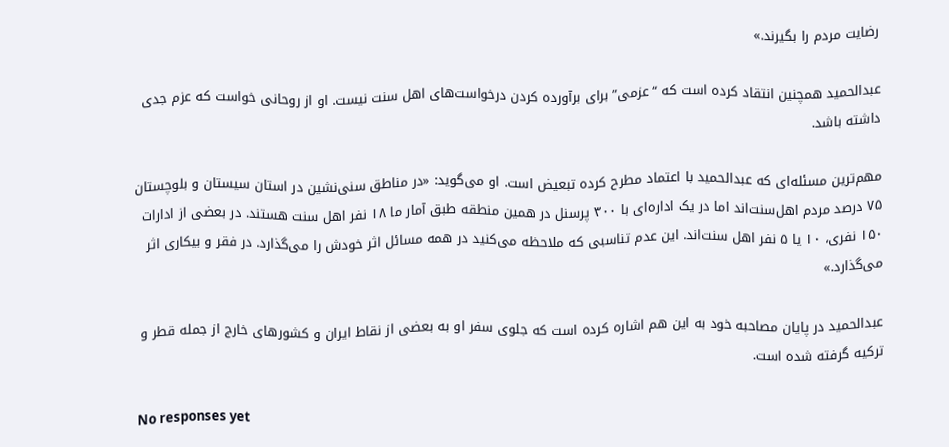رضایت مردم را بگیرند.»

عبدالحمید همچنین انتقاد کرده است که “عزمی” برای برآورده کردن درخواست‌های اهل سنت نیست. او از روحانی خواست که عزم جدی داشته باشد.

مهم‌ترین مسئله‌ای که عبدالحمید با اعتماد مطرح کرده تبعیض است. او می‌گوید: «در مناطق سنی‌نشین در استان سیستان‌ و بلوچستان ۷۵ درصد مردم اهل‌سنت‌اند اما در یک اداره‌ای با ۳۰۰ پرسنل در همین منطقه طبق آمار ما ۱۸ نفر اهل‌ سنت هستند. در بعضی از ادارات ۱۵۰ نفری، ۱۰ یا ۵ نفر اهل سنت‌اند. این عدم تناسبی كه ملاحظه می‌كنید در همه مسائل اثر خودش را می‌گذارد. در فقر و بیكاری اثر می‌گذارد.»

عبدالحمید در پایان مصاحبه خود به این هم اشاره کرده است که جلوی سفر او به بعضی از نقاط ایران و کشورهای خارج از جمله قطر و ترکیه گرفته شده است.

No responses yet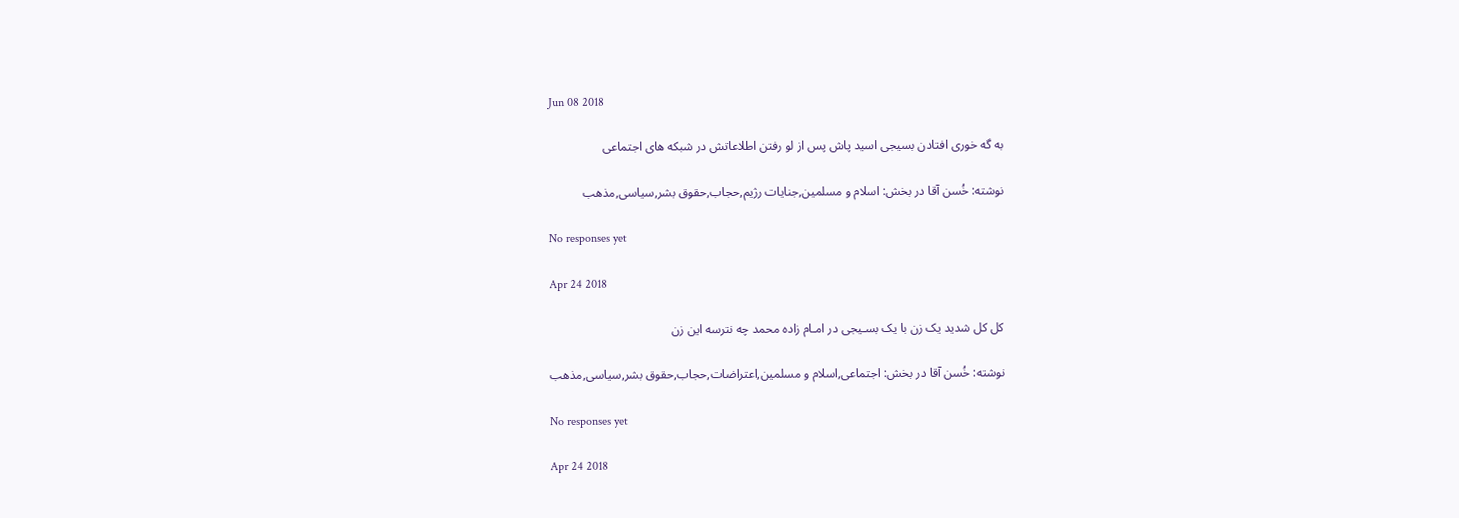Jun 08 2018

به گه خوری افتادن بسیجی اسید پاش پس از لو رفتن اطلاعاتش در شبکه های اجتماعی

نوشته: خُسن آقا در بخش: اسلام و مسلمین,جنایات رژیم,حجاب,حقوق بشر,سیاسی,مذهب

No responses yet

Apr 24 2018

کل کل شدید یک زن با یک بسـیجی در امـام زاده محمد چه نترسه این زن

نوشته: خُسن آقا در بخش: اجتماعی,اسلام و مسلمین,اعتراضات,حجاب,حقوق بشر,سیاسی,مذهب

No responses yet

Apr 24 2018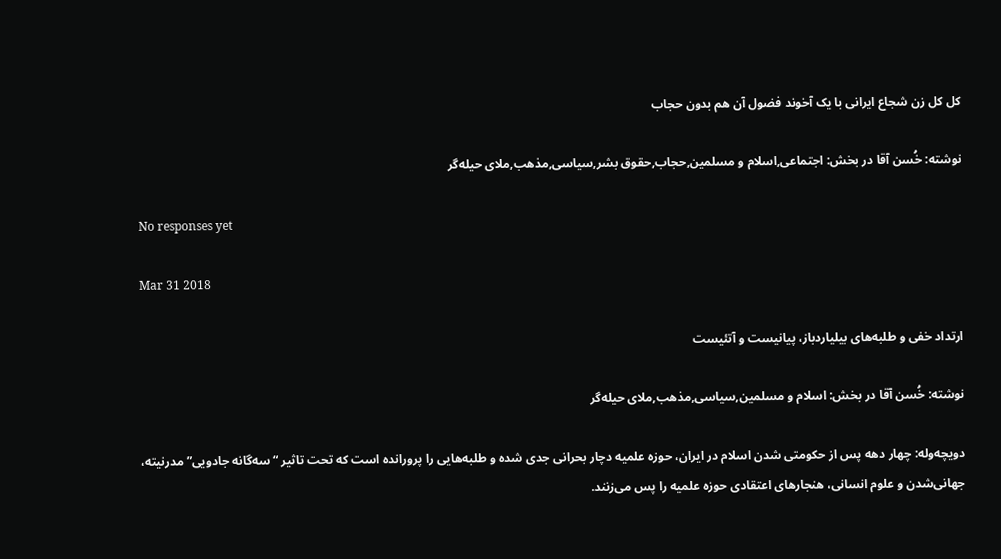کل کل زن شجاع ایرانی با یک آخوند فضول آن هم بدون حجاب

نوشته: خُسن آقا در بخش: اجتماعی,اسلام و مسلمین,حجاب,حقوق بشر,سیاسی,مذهب,ملای حیله‌گر

No responses yet

Mar 31 2018

ارتداد خفی و طلبه‌های بیلیاردباز، پیانیست و آتئیست

نوشته: خُسن آقا در بخش: اسلام و مسلمین,سیاسی,مذهب,ملای حیله‌گر

دویچه‌وله: چهار دهه پس از حکومتی شدن اسلام در ایران، حوزه علمیه دچار بحرانی جدی شده و طلبه‌هایی را پرورانده است که تحت تاثیر “سه‌گانه جادویی” مدرنیته، جهانی‌شدن و علوم انسانی، هنجارهای اعتقادی حوزه علمیه را پس می‌زنند.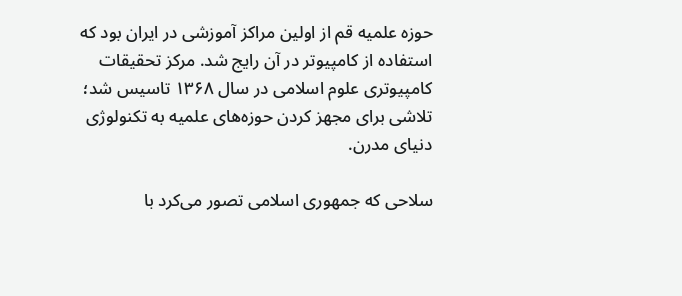حوزه علمیه قم از اولین مراکز آموزشی در ایران بود که استفاده از کامپیوتر در آن رایج شد. مرکز تحقیقات کامپیوتری علوم اسلامی در سال ۱۳۶۸ تاسیس شد؛ تلاشی برای مجهز کردن حوزه‌های علمیه به تکنولوژی دنیای مدرن.

سلاحی که جمهوری اسلامی تصور می‌کرد با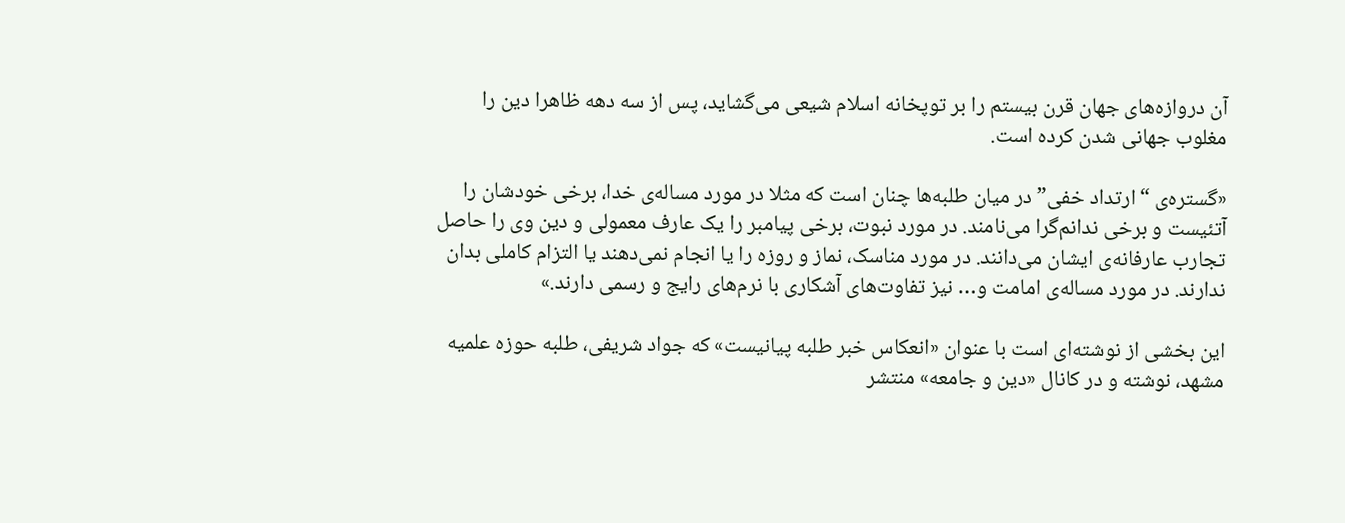آن دروازه‌های جهان قرن بیستم را بر توپخانه اسلام شیعی می‌گشاید، پس از سه دهه ظاهرا دین را مغلوب جهانی شدن کرده است.

«گستره‌ی “ارتداد خفی” در میان طلبه‌ها چنان است که مثلا در مورد مساله‌ی خدا، برخی خودشان را آتئیست و برخی ندانم‌گرا می‌نامند. در مورد نبوت، برخی پیامبر را یک عارف معمولی و دین وی را حاصل تجارب عارفانه‌ی ایشان می‌دانند. در مورد مناسک، نماز و روزه را یا انجام نمی‌دهند یا التزام کاملی بدان ندارند. در مورد مساله‌ی امامت و… نیز تفاوت‌های آشکاری با نرم‌های رایج و رسمی دارند.»

این بخشی از نوشته‌ای است با عنوان «انعکاس خبر طلبه پیانیست» که جواد شریفی، طلبه حوزه علمیه مشهد، نوشته و در کانال «دین و جامعه» منتشر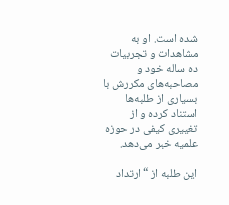شده است. او به مشاهدات و تجربیات ده ساله خود و مصاحبه‌های مکررش با بسیاری از طلبه‌ها استناد کرده و از تغییری کیفی در حوزه علمیه خبر می‌دهد.

این طلبه از “ارتداد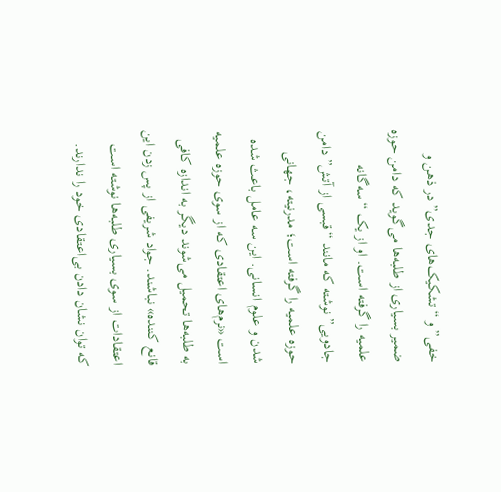خفی” و “تشکیک‌های جدی” در ذهن و ضمیر بسیاری از طلبه‌ها می‌گوید که دامن حوزه علمیه را گرفته است. او از یک “سه‌گانه جادویی” نوشته که مانند “قبسی از آتش” دامن حوزه علمیه را گرفته است؛ مدرنیته، جهانی شدن و علوم انسانی. این سه عامل باعث شده است «نرم‌های اعتقادی که از سوی حوزه علمیه به طلبه‌ها تحمیل می‌شوند دیگر به اندازه کافی قانع کننده» نباشند. جواد شریفی از پس زدن این اعتقادات از سوی بسیاری طلبه‌ها نوشته است که توان نشان دادن بی‌اعتقادی خود را ندارند.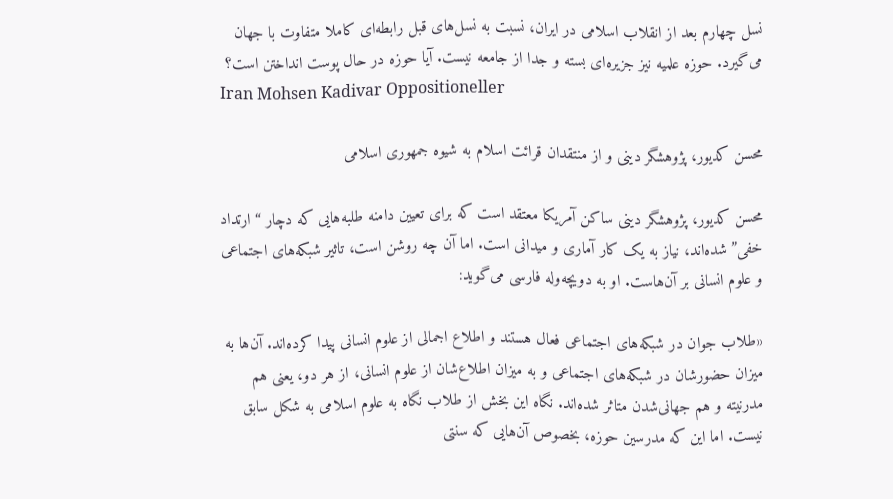نسل چهارم بعد از انقلاب اسلامی در ایران، نسبت به نسل‌های قبل رابطه‌ای کاملا متفاوت با جهان می‌گیرد. حوزه علمیه نیز جزیره‌‌‌‌‌‌‌‌‌ای‌ بسته ‌و جدا از جامعه نیست. آیا حوزه در حال پوست انداختن است؟
Iran Mohsen Kadivar Oppositioneller

محسن کدیور، پژوهشگر دینی و از منتقدان قرائت اسلام به شیوه جمهوری اسلامی

محسن کدیور، پژوهشگر دینی ساکن آمریکا معتقد است که برای تعیین دامنه طلبه‌هایی که دچار “ارتداد خفی” شده‌اند، نیاز به یک کار آماری و میدانی است. اما آن چه روشن است، تاثیر شبکه‌های اجتماعی و علوم انسانی بر آن‌هاست. او به دویچه‌وله فارسی می‌گوید:

«طلاب جوان در شبکه‌های اجتماعی فعال هستند و اطلاع اجمالی از علوم انسانی پیدا کرده‌اند. آن‌ها به میزان حضورشان در شبکه‌های اجتماعی و به میزان اطلاع‌شان از علوم انسانی، از هر دو، یعنی هم مدرنیته و هم جهانی‌شدن متاثر شده‌اند. نگاه این بخش از طلاب نگا‌ه به علوم اسلامی به شکل سابق نیست. اما این که مدرسین حوزه، بخصوص آن‌هایی که سنتی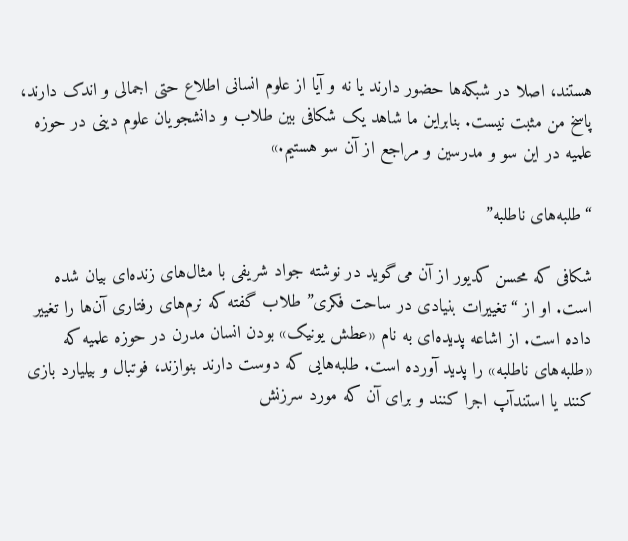هستند، اصلا در شبکه‌ها حضور دارند یا نه و آیا از علوم انسانی اطلاع حتی اجمالی و اندک دارند، پاسخ من مثبت نیست. بنابراین ما شاهد یک شکافی بین طلاب و دانشجویان علوم دینی در حوزه علمیه در این سو و مدرسین و مراجع از آن سو هستیم.»

“طلبه‌های ناطلبه”

شکافی که محسن کدیور از آن می‌گوید در نوشته جواد شریفی با مثال‌های زنده‌ای بیان شده است. او از “تغییرات بنیادی در ساحت فکری” طلاب گفته که نرم‌های رفتاری آن‌ها را تغییر داده است. از اشاعه پدیده‌ای به نام «عطش یونیک» بودن انسان مدرن در حوزه علمیه که «طلبه‌های ناطلبه» را پدید آورده است. طلبه‌هایی که دوست دارند بنوازند، فوتبال و بیلیارد بازی کنند یا استندآپ اجرا کنند و برای آن که مورد سرزنش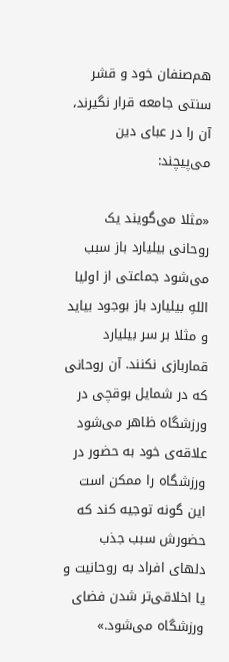هم‌صنفان خود و قشر سنتی جامعه قرار نگیرند، آن را در عبای دین می‌پیچند:

«مثلا می‌گویند یک روحانی بیلیارد باز سبب می‌شود جماعتی از اولیا اللهِ بیلیارد باز بوجود بیاید و مثلا بر سر بیلیارد قماربازی نکنند. آن روحانی که در شمایل بوقچی در ورزشگاه ظاهر می‌شود علاقه‌ی خود به حضور در ورزشگاه را ممکن است این گونه توجیه کند که حضورش سبب جذب دلهای افراد به روحانیت و یا اخلاقی‌تر شدن فضای ورزشگاه می‌شود.»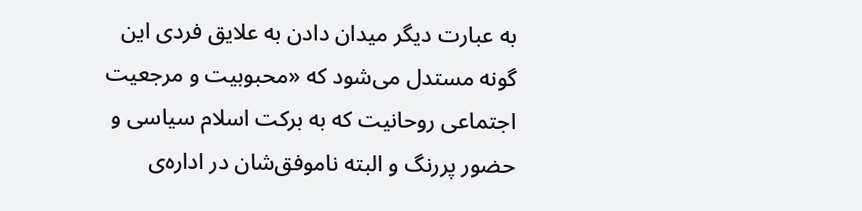به عبارت دیگر میدان دادن به علایق فردی این گونه مستدل می‌شود که «محبوبیت و مرجعیت اجتماعی روحانیت که به برکت اسلام سیاسی و حضور پررنگ و البته ناموفق‌شان در اداره‌ی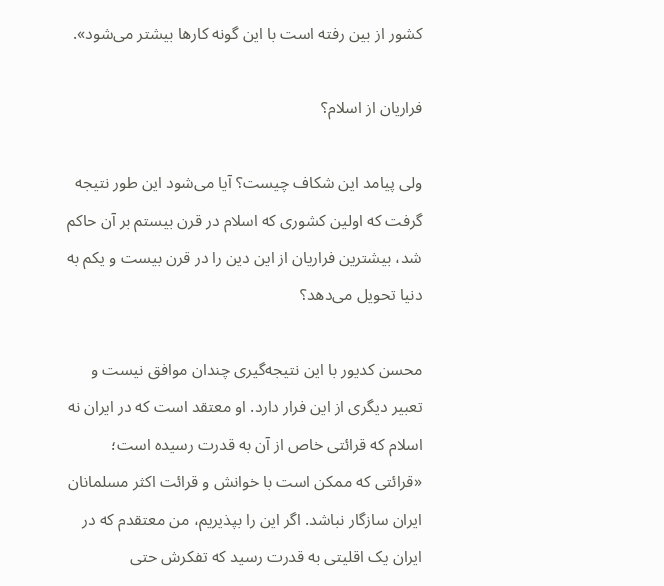کشور از بین رفته است با این گونه کارها بیشتر می‌شود».

فراریان از اسلام؟

ولی پیامد این شکاف چیست؟ آیا می‌شود این طور نتیجه گرفت که اولین کشوری که اسلام در قرن بیستم بر آن حاکم شد، بیشترین فراریان از این دین را در قرن بیست و یکم به دنیا تحویل می‌د‌هد؟

محسن کدیور با این نتیجه‌گیری چندان موافق نیست و تعبیر دیگری از این فرار دارد. او معتقد است که در ایران نه اسلام که قرائتی خاص از آن به قدرت رسیده است؛ «قرائتی که ممکن است با خوانش و قرائت اکثر مسلمانان ایران سازگار نباشد. اگر این را بپذیریم، من معتقدم که در ایران یک اقلیتی به قدرت رسید که تفکرش حتی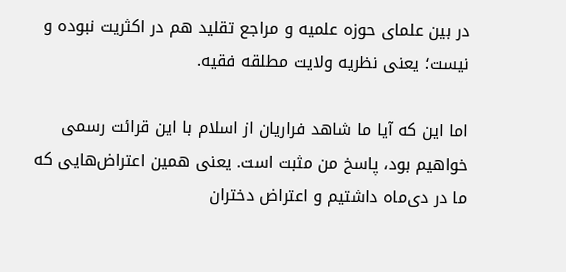در بین علمای حوزه علمیه و مراجع تقلید هم در اکثریت نبوده و نیست؛ یعنی نظریه ولایت مطلقه فقیه.

اما این که آیا ما شاهد فراریان از اسلام با این قرائت رسمی خواهیم بود، پاسخ من مثبت است. یعنی همین اعتراض‌هایی که ما در دی‌ماه داشتیم و اعتراض دختران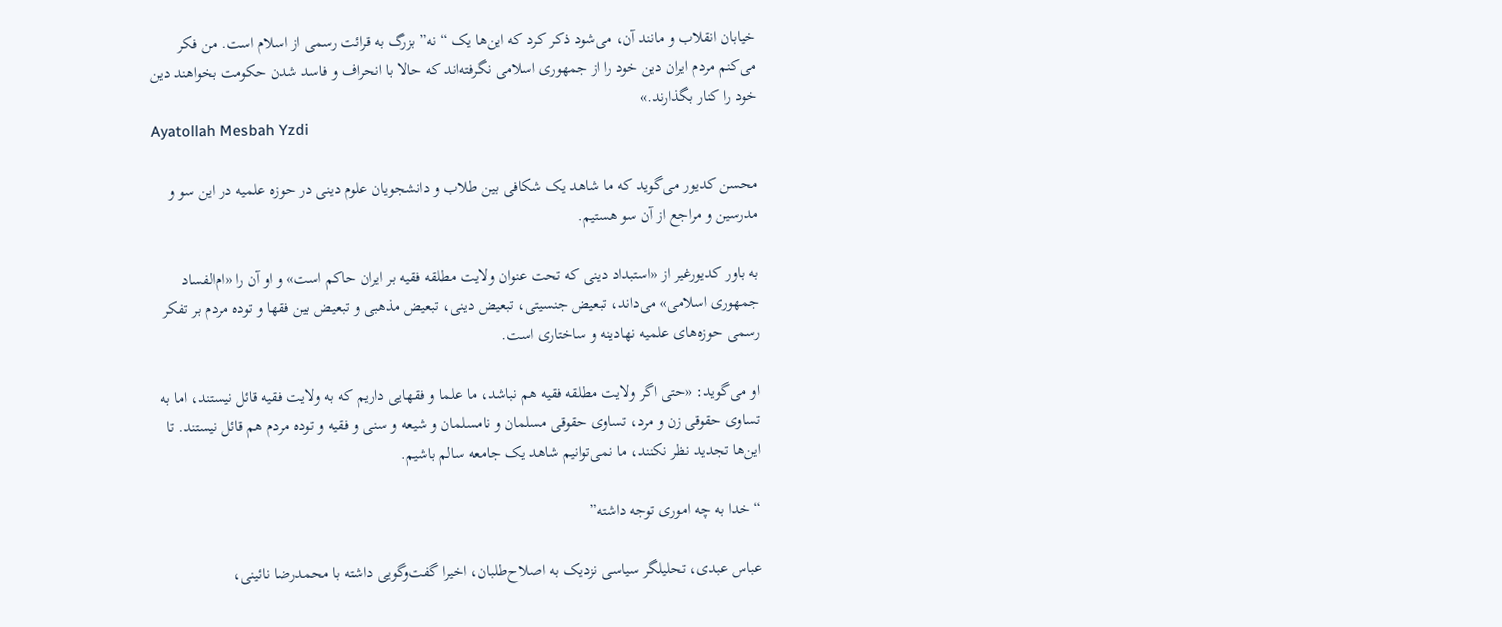خیابان انقلاب و مانند آن‌، می‌شود ذکر کرد که این‌ها یک “نه” بزرگ به قرائت رسمی از اسلام است. من فکر می‌کنم مردم ایران دین ‌خود را از جمهوری اسلامی نگرفته‌اند که حالا با انحراف و فاسد شدن حکومت بخوا‌هند دین خود را کنار بگذارند.»
Ayatollah Mesbah Yzdi

محسن کدیور می‌گوید که ما شاهد یک شکافی بین طلاب و دانشجویان علوم دینی در حوزه علمیه در این سو و مدرسین و مراجع از آن سو هستیم.

به باور کدیورغیر از «استبداد دینی که تحت عنوان ولایت مطلقه فقیه بر ایران حاکم است» و او آن را «ام‌الفساد جمهوری اسلامی» می‌داند، تبعیض جنسیتی، تبعیض دینی، تبعیض مذهبی و تبعیض بین فقها و توده مردم بر تفکر رسمی حوزه‌های علمیه نهادینه و ساختاری است.

او می‌گوید: «حتی اگر ولایت مطلقه فقیه هم نباشد، ما علما و فقهایی داریم که به ولایت فقیه قائل نیستند، اما به تساوی حقوقی زن و مرد، تساوی حقوقی مسلمان و نامسلمان و شیعه و سنی و فقیه و توده مردم هم قائل نیستند. تا این‌ها تجدید نظر نکنند، ما نمی‌توانیم شاهد یک جامعه سالم باشیم.

“خدا به چه اموری توجه داشته”

عباس عبدی، تحلیلگر سیاسی نزدیک به اصلاح‌طلبان، اخیرا گفت‌وگویی داشته با محمدرضا نائینی،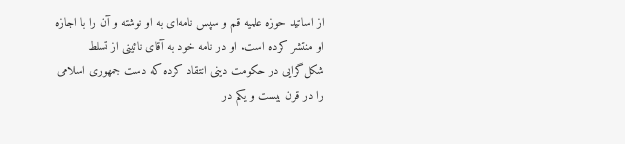از اساتید حوزه علمیه قم و سپس نامه‌ای به او نوشته و آن را با اجازه او منتشر کرده است. او در نامه خود به آقای نائینی از تسلط شکل‌گرایی در حکومت دینی انتقاد کرده که دست جمهوری اسلامی را در قرن بیست و یکم در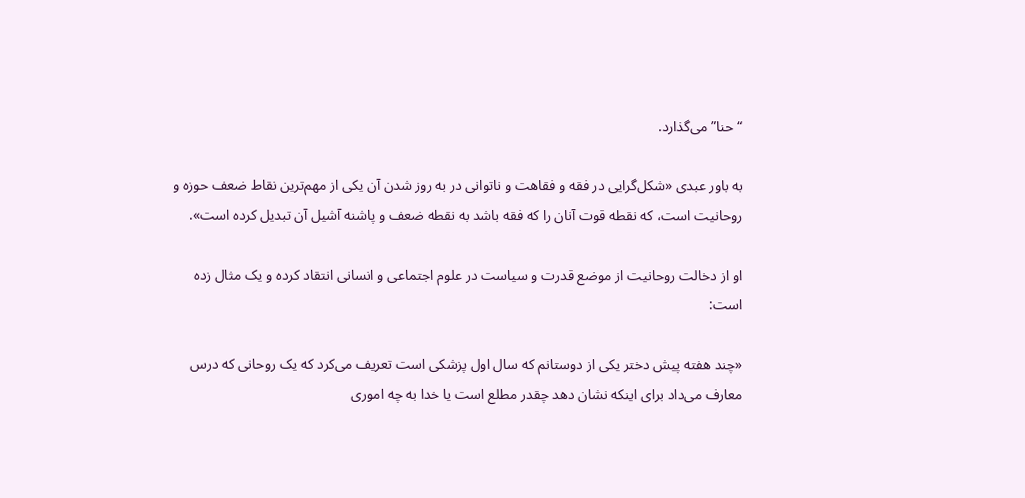“حنا” می‌گذارد.

به باور عبدی «شکل‌گرایی در فقه و فقاهت و ناتوانی در به روز شدن آن یکی از مهم‌ترین نقاط ضعف حوزه و روحانیت است، که نقطه قوت آنان را که فقه باشد به نقطه ضعف و پاشنه آشیل آن تبدیل کرده است».

او از دخالت روحانیت از موضع قدرت و سیاست در علوم اجتماعی و انسانی انتقاد کرده و یک مثال زده است:

«چند هفته پیش دختر یکی از دوستانم که سال اول پزشکی است تعریف می‌کرد که یک روحانی که درس معارف می‌داد برای اینکه نشان دهد چقدر مطلع است یا خدا به چه اموری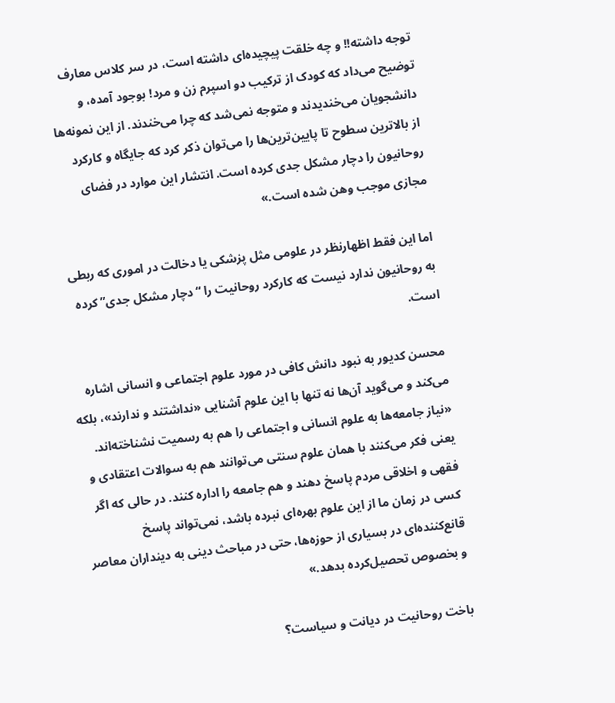توجه داشته!! و چه خلقت پیچیده‌ای داشته است، در سر کلاس معارف توضیح می‌داد که کودک از ترکیب دو اسپرم زن و مرد! بوجود آمده، و دانشجویان می‌خندیدند و متوجه نمی‌شد که چرا می‌خندند. از این نمونه‌ها از بالاترین سطوح تا پایین‌ترین‌ها را می‌توان ذکر کرد که جایگاه و کارکرد روحانیون را دچار مشکل جدی کرده است. انتشار این موارد در فضای مجازی موجب وهن شده است.»

اما این فقط اظهارنظر در علومی مثل پزشکی یا دخالت در اموری که ربطی به روحانیون ندارد نیست که کارکرد روحانیت را “دچار مشکل جدی” کرده است.

محسن کدیور به نبود دانش کافی در مورد علوم اجتماعی و انسانی اشاره می‌کند و می‌گوید آن‌ها نه تنها با این علوم آشنایی «نداشتند و ندارند»، بلکه «نیاز جامعه‌‌ها به علوم انسانی و اجتماعی را هم به رسمیت نشناخته‌اند. یعنی فکر می‌کنند با همان علوم سنتی می‌توانند هم به سوالات اعتقادی و فقهی و اخلاقی مردم پاسخ دهند و هم جامعه را اداره کنند. در حالی که اگر کسی در زمان ما از این علوم بهره‌ای نبرده باشد، نمی‌تواند پاسخ قانع‌کننده‌ای در بسیاری از حوزه‌ها، حتی در مباحث دینی به دینداران معاصر و بخصوص تحصیل‌کرده بدهد.»

باخت روحانیت در دیانت و سیاست؟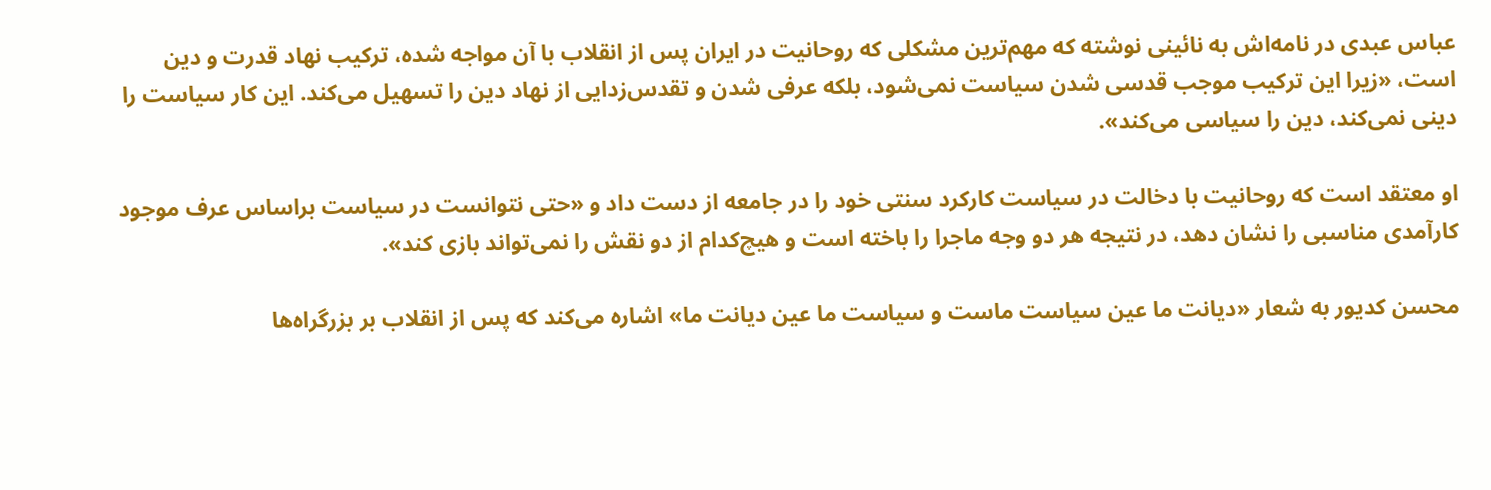عباس عبدی در نامه‌اش به نائینی نوشته که مهم‌ترین مشکلی که روحانیت در ایران پس از انقلاب با آن مواجه شده، ترکیب نهاد قدرت و دین است، «زیرا این ترکیب موجب قدسی شدن سیاست نمی‌شود، بلکه عرفی شدن و تقدس‌زدایی از نهاد دین را تسهیل می‌کند. این کار سیاست را دینی نمی‌کند، دین را سیاسی می‌کند».

او معتقد است که روحانیت با دخالت در سیاست کارکرد سنتی خود را در جامعه از دست داد و «حتی نتوانست در سیاست براساس عرف موجود کارآمدی مناسبی را نشان دهد، در نتیجه هر دو وجه ماجرا را باخته است و هیچ‌کدام از دو نقش را نمی‌تواند بازی کند».

محسن کدیور به شعار «دیانت ما عین سیاست ماست و سیاست ما عین دیانت ما» اشاره می‌کند که پس از انقلاب بر بزرگرا‌ه‌ها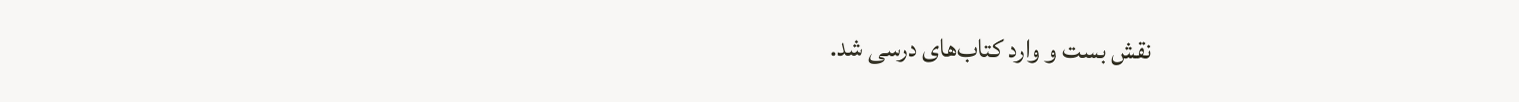نقش بست و وارد کتاب‌های درسی شد.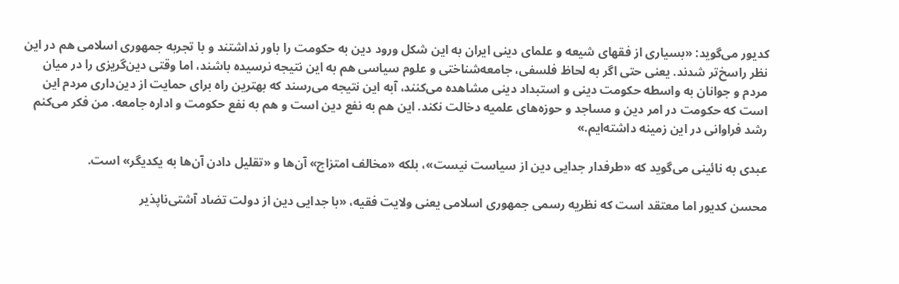کدیور می‌گوید: «بسیاری از فقهای شیعه و علمای دینی ایران به این شکل ورود دین به حکومت را باور نداشتند و با تجربه ‌جمهوری اسلامی هم در این نظر راسخ‌تر شدند. یعنی حتی اگر به لحاظ فلسفی، جامعه‌شناختی و علوم سیاسی هم به این نتیجه نرسیده باشند، اما وقتی دین‌گریزی را در میان مردم و جوانان به واسطه حکومت دینی و استبداد دینی مشاهده می‌کنند، آبه این نتیجه می‌رسند که بهترین راه برای حمایت از دین‌داری مردم این است که حکومت در امر دین و مساجد و حوزه‌های علمیه دخالت نکند. این هم به نفع دین است و هم به نفع حکومت و اداره جامعه. من فکر می‌کنم رشد فراوانی در این زمینه داشته‌ایم.»

عبدی به نائینی می‌گوید که «طرفدار جدایی دین از سیاست نیست»، بلکه «مخالف امتزاج» آن‌ها و «تقلیل دادن آن‌ها به یکدیگر» است.

محسن کدیور اما معتقد است که نظریه رسمی جمهوری اسلامی یعنی ولایت فقیه، «با جدایی دین از دولت تضاد آشتی‌ناپذیر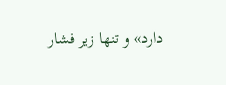دارد» و تنها زیر فشار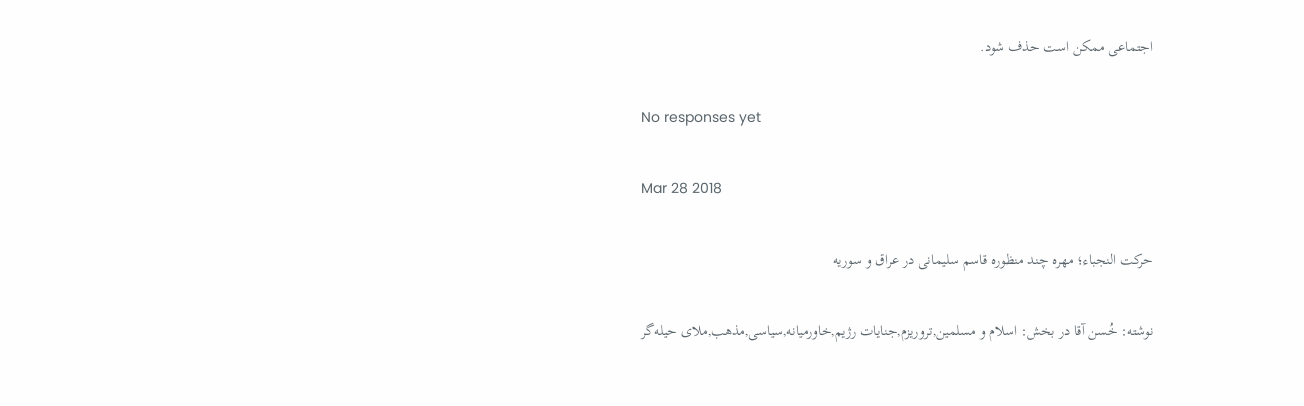اجتماعی ممکن است حذف شود.

No responses yet

Mar 28 2018

حرکت النجباء؛ مهره چند منظوره قاسم سلیمانی در عراق و سوریه

نوشته: خُسن آقا در بخش: اسلام و مسلمین,تروریزم,جنایات رژیم,خاورمیانه,سیاسی,مذهب,ملای حیله‌گر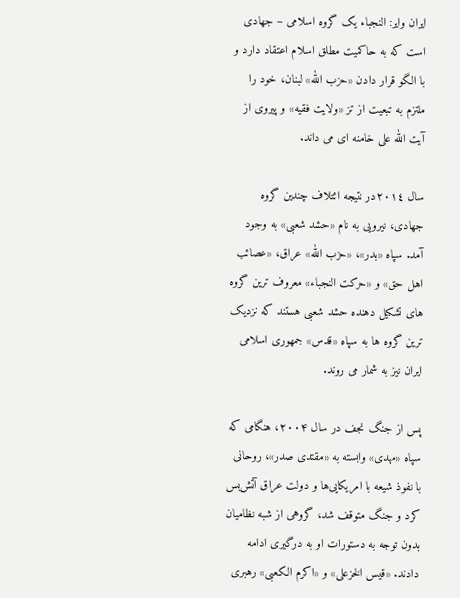ایران وایر: النجباء یک گروه اسلامی – جهادی است که به حاکمیت مطلق اسلام اعتقاد دارد و با الگو قرار دادن «حزب الله» لبنان، خود را ملتزم به تبعیت از تز «ولایت فقیه» و پیروی از آیت الله علی خامنه ای می داند.

سال ٢٠١٤در نتیجه ائتلاف چندین گروه جهادی، نیرویی به نام «حشد شعبی» به وجود آمد. سپاه «بدر»، «حزب الله» عراق، «عصائب اهل حق» و «حرکت النجباء» معروف ترین گروه های تشکیل دهنده حشد شعبی هستند که نزدیک ترین گروه ها به سپاه «قدس» جمهوری اسلامی ایران نیز به شمار می روند.

پس از جنگ نجف در سال ۲۰۰۴، هنگامی که سپاه «مهدی» وابسته به «مقتدی صدر»، روحانی با نفوذ شیعه با امریکایی‌ها و دولت عراق آتش‌بس کرد و جنگ متوقف شد، گروهی از شبه نظامیان بدون توجه به دستورات او به درگیری ادامه دادند. «قیس الخزعلی» و «اکرم الکعبی» رهبری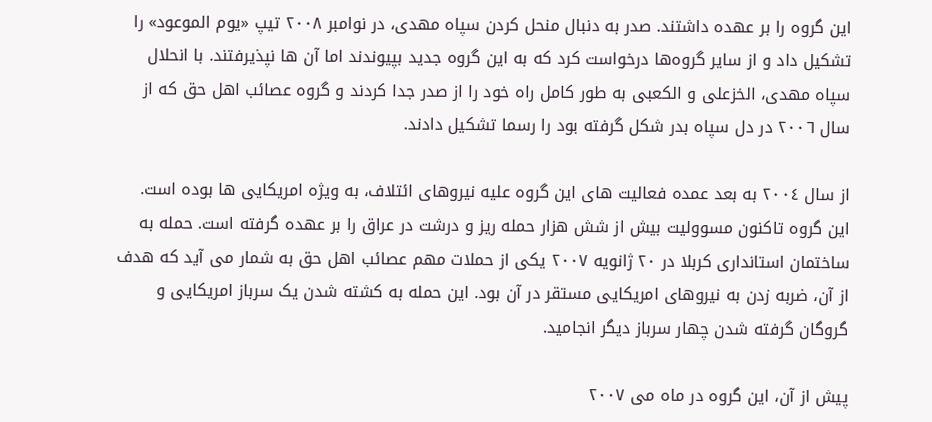این گروه را بر عهده داشتند. صدر به دنبال منحل کردن سپاه مهدی، در نوامبر ٢٠٠٨ تیپ «یوم الموعود» را تشکیل داد و از سایر گروه‌ها درخواست کرد که به این گروه جدید بپیوندند اما آن ها نپذیرفتند. با انحلال سپاه مهدی، الخزعلی و الکعبی به طور کامل راه خود را از صدر جدا کردند و گروه عصائب اهل حق که از سال ٢٠٠٦ در دل سپاه بدر شکل گرفته بود را رسما تشکیل دادند.

از سال ٢٠٠٤ به بعد عمده فعالیت های این گروه علیه نیروهای ائتلاف، به ویژه امریکایی ها بوده است. این گروه تاکنون مسوولیت بیش از شش هزار حمله ریز و درشت در عراق را بر عهده گرفته است. حمله به ساختمان استانداری کربلا در ٢٠ ژانویه ٢٠٠٧ یکی از حملات مهم عصائب اهل حق به شمار می آید که هدف از آن، ضربه زدن به نیروهای امریکایی مستقر در آن بود. این حمله به کشته شدن یک سرباز امریکایی و گروگان گرفته شدن چهار سرباز دیگر انجامید.

پیش از آن، این گروه در ماه می ٢٠٠٧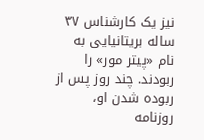نیز یک کارشناس ٣٧ ساله بریتانیایی به نام «پیتر مور» را ربودند. چند روز پس از ربوده شدن او، روزنامه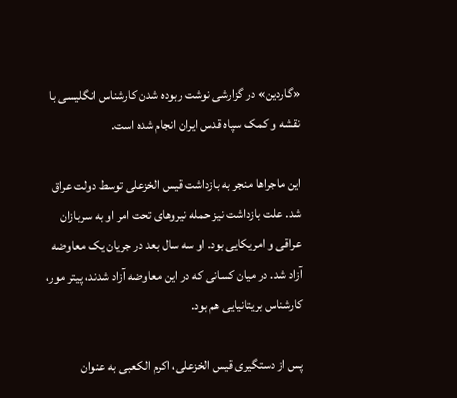«گاردین» در گزارشی نوشت ربوده شدن کارشناس انگلیسی با نقشه و کمک سپاه قدس ایران انجام شده است.

این ماجراها منجر به بازداشت قیس الخزعلی توسط دولت عراق شد. علت بازداشت نیز حمله نیروهای تحت امر او به سربازان عراقی و امریکایی بود. او سه سال بعد در جریان یک معاوضه آزاد شد. در میان کسانی که در این معاوضه آزاد شدند، پیتر مور، کارشناس بریتانیایی هم بود.

پس از دستگیری قیس الخزعلی، اکرم الکعبی به عنوان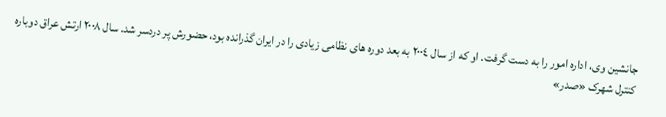جانشین وی، اداره امور را به دست گرفت. او که از سال ٢٠٠٤ به بعد دوره های نظامی زیادی را در ایران گذرانده بود، حضورش پر دردسر شد. سال ٢٠٠٨ ارتش عراق دوباره کنترل شهرک «صدر»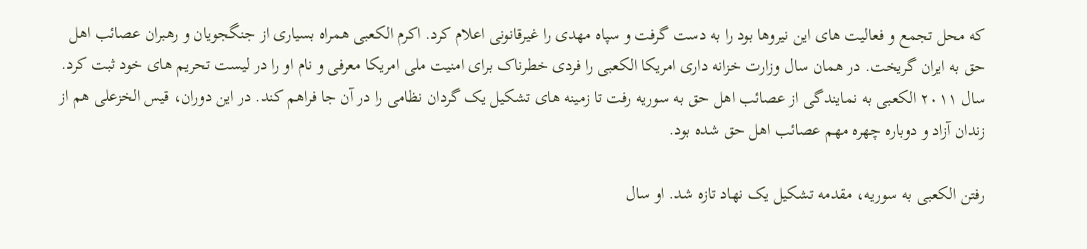که محل تجمع و فعالیت های این نیروها بود را به دست گرفت و سپاه مهدی را غیرقانونی اعلام کرد. اکرم الکعبی همراه بسیاری از جنگجویان و رهبران عصائب اهل حق به ایران گریخت. در همان سال وزارت خزانه داری امریکا الکعبی را فردی خطرناک برای امنیت ملی امریکا معرفی و نام او را در لیست تحریم های خود ثبت کرد.
سال ٢٠١١ الکعبی به نمایندگی از عصائب اهل حق به سوریه رفت تا زمینه های تشکیل یک گردان نظامی را در آن جا فراهم کند. در این دوران، قیس الخزعلی هم از زندان آزاد و دوباره چهره مهم عصائب اهل حق شده بود.

رفتن الکعبی به سوریه، مقدمه تشکیل یک نهاد تازه شد. او سال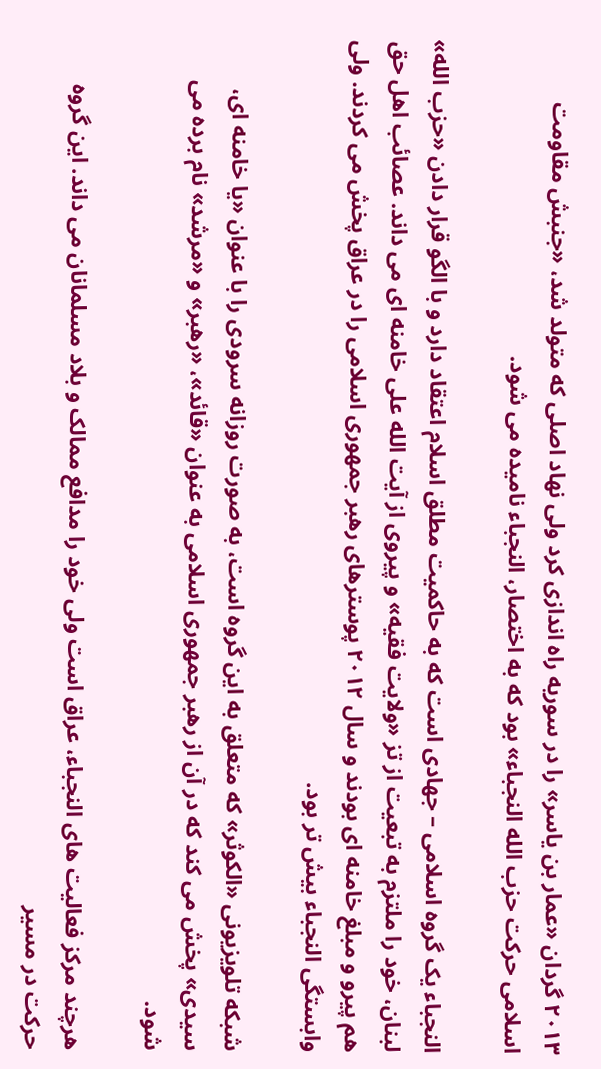۲۰۱۳ گردان «عمار بن یاسر» را در سوریه راه اندازی کرد ولی نهاد اصلی که متولد شد، «جنبش مقاومت اسلامی حرکت حزب الله النجباء» بود که به اختصار، النجباء نامیده می شود.

النجباء یک گروه اسلامی – جهادی است که به حاکمیت مطلق اسلام اعتقاد دارد و با الگو قرار دادن «حزب الله» لبنان، خود را ملتزم به تبعیت از تز «ولایت فقیه» و پیروی از آیت الله علی خامنه ای می داند. عصائب اهل حق هم پیرو و مبلغ خامنه ای بودند و سال ۲۰۱۲ پوسترهای رهبر جمهوری اسلامی را در عراق پخش می کردند. ولی وابستگی النجباء بیش تر بود.

شبکه تلویزیونی «الکوثر» که متعلق به این گروه است، به صورت روزانه سرودی را با عنوان «یا خامنه ای، سیدی» پخش می کند که در آن از رهبر جمهوری اسلامی به عنوان «قائد»، «رهبر» و «مرشد» نام برده می شود.

هرچند مرکز فعالیت های النجباء، عراق است ولی خود را مدافع ممالک و بلاد مسلمانان می داند. این گروه حرکت در مسیر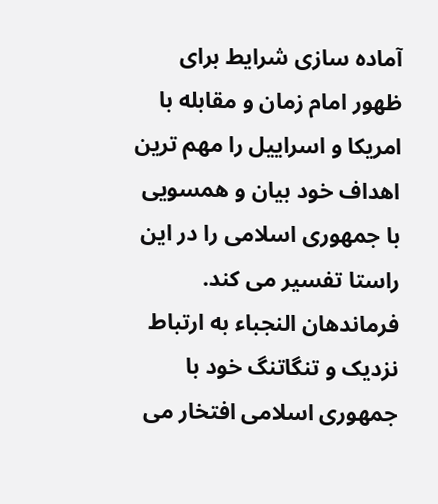آماده سازی شرایط برای ظهور امام زمان و مقابله با امریکا و اسراییل را مهم ترین اهداف خود بیان و همسویی با جمهوری اسلامی را در این راستا تفسیر می کند. فرماندهان النجباء به ارتباط نزدیک و تنگاتنگ خود با جمهوری اسلامی افتخار می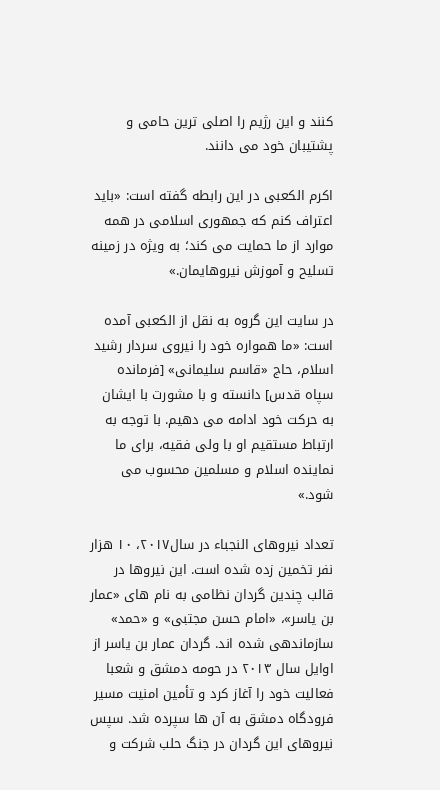کنند و این رژیم را اصلی ترین حامی و پشتیبان خود می دانند.

اکرم الکعبی در این رابطه گفته است: «باید اعتراف کنم که جمهوری اسلامی در همه موارد از ما حمایت می کند؛ به ویژه در زمینه تسلیح و آموزش نیروهایمان.»

در سایت این گروه به نقل از الکعبی آمده است: «ما همواره خود را نیروی سردار رشید اسلام، حاج «قاسم سلیمانی» [فرمانده سپاه قدس] دانسته و با مشورت با ایشان به حرکت خود ادامه می دهیم. با توجه به ارتباط مستقیم او با ولی فقیه، برای ما نماینده اسلام و مسلمین محسوب می شود.»

تعداد نیروهای النجباء در سال۲۰۱۷، ١٠ هزار نفر تخمین زده شده است. این نیروها در قالب چندین گردان نظامی به نام های «عمار بن یاسر»، «امام حسن مجتبی» و «حمد» سازماندهی شده اند. گردان عمار بن یاسر از اوایل سال ٢٠١٣ در حومه دمشق و شعبا فعالیت خود را آغاز کرد و تأمین امنیت مسیر فرودگاه دمشق به آن ها سپرده شد. سپس نیروهای این گردان در جنگ حلب شرکت و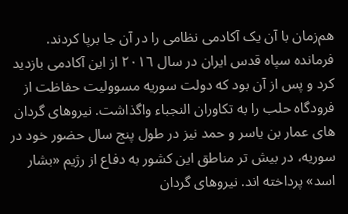هم‌زمان با آن یک آکادمی نظامی را در آن جا برپا کردند.
فرمانده سپاه قدس ایران در سال ٢٠١٦ از این آکادمی بازدید کرد و پس از آن بود که دولت سوریه مسوولیت حفاظت از فرودگاه حلب را به تکاوران النجباء واگذاشت. نیروهای گردان های عمار بن یاسر و حمد نیز در طول پنج سال حضور خود در سوریه، در بیش تر مناطق این کشور به دفاع از رژیم «بشار اسد» پرداخته اند. نیروهای گردان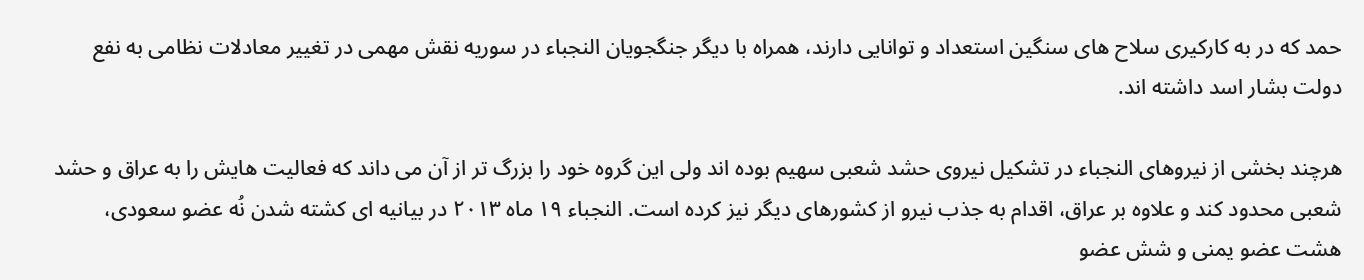حمد که در به کارکیری سلاح های سنگین استعداد و توانایی دارند، همراه با دیگر جنگجویان النجباء در سوریه نقش مهمی در تغییر معادلات نظامی به نفع دولت بشار اسد داشته اند.

هرچند بخشی از نیروهای النجباء در تشکیل نیروی حشد شعبی سهیم بوده اند ولی این گروه خود را بزرگ تر از آن می داند که فعالیت هایش را به عراق و حشد شعبی محدود کند و علاوه بر عراق، اقدام به جذب نیرو از کشورهای دیگر نیز کرده است. النجباء ١٩ ماه ٢٠١٣ در بیانیه ای کشته شدن نُه عضو سعودی، هشت عضو یمنی و شش عضو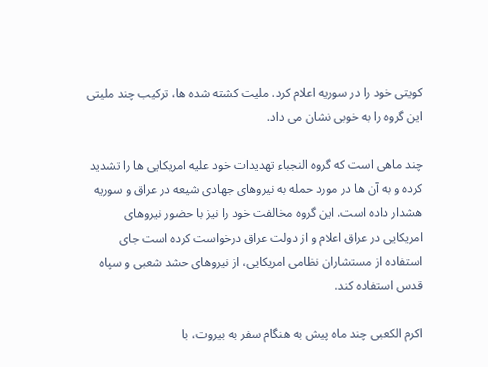کویتی خود را در سوریه اعلام کرد. ملیت کشته شده ها، ترکیب چند ملیتی این گروه را به خوبی نشان می داد.

چند ماهی است که گروه النجباء تهدیدات خود علیه امریکایی ها را تشدید کرده و به آن ها در مورد حمله به نیروهای جهادی شیعه در عراق و سوریه هشدار داده است. این گروه مخالفت خود را نیز با حضور نیروهای امریکایی در عراق اعلام و از دولت عراق درخواست کرده است جای استفاده از مستشاران نظامی امریکایی، از نیروهای حشد شعبی و سپاه قدس استفاده کند.

اکرم الکعبی چند ماه پیش به هنگام سفر به بیروت، با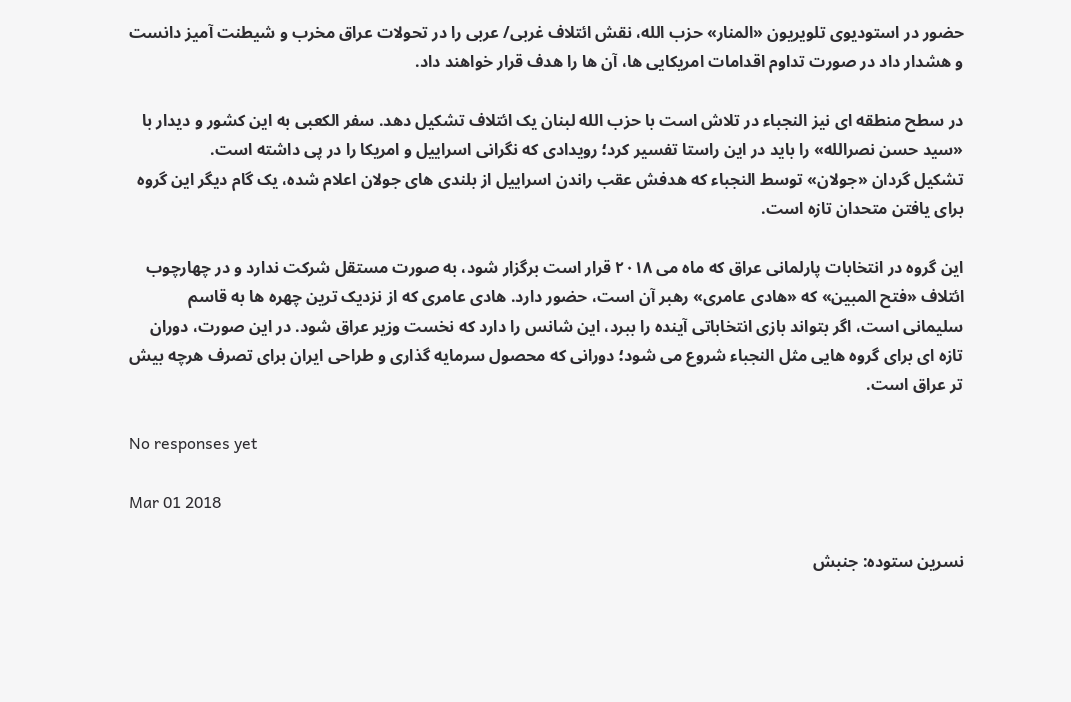حضور در استودیوی تلویریون «المنار» حزب الله، نقش ائتلاف غربی/ عربی را در تحولات عراق مخرب و شیطنت آمیز دانست و هشدار داد در صورت تداوم اقدامات امریکایی ها، آن ها را هدف قرار خواهند داد.

در سطح منطقه ای نیز النجباء در تلاش است با حزب الله لبنان یک ائتلاف تشکیل دهد. سفر الکعبی به این کشور و دیدار با «سید حسن نصرالله» را باید در این راستا تفسیر کرد؛ رویدادی که نگرانی اسراییل و امریکا را در پی داشته است.
تشکیل گردان «جولان» توسط النجباء که هدفش عقب راندن اسراییل از بلندی های جولان اعلام شده، یک گام دیگر این گروه برای یافتن متحدان تازه است.

این گروه در انتخابات پارلمانی عراق که ماه می ۲۰۱۸ قرار است برگزار شود، به صورت مستقل شرکت ندارد و در چهارچوب ائتلاف «فتح المبین» که «هادی عامری» رهبر آن است، حضور دارد. هادی عامری که از نزدیک ترین چهره ها به قاسم سلیمانی است، اگر بتواند بازی انتخاباتی آینده را ببرد، این شانس را دارد که نخست وزیر عراق شود. در این صورت، دوران تازه ای برای گروه هایی مثل النجباء شروع می شود؛ دورانی که محصول سرمایه گذاری و طراحی ایران برای تصرف هرچه بیش تر عراق است.

No responses yet

Mar 01 2018

نسرین ستوده: جنبش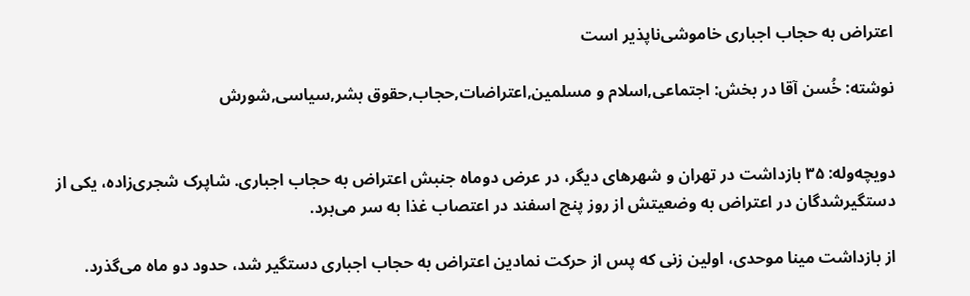اعتراض به حجاب اجباری خاموشی‌ناپذیر است

نوشته: خُسن آقا در بخش: اجتماعی,اسلام و مسلمین,اعتراضات,حجاب,حقوق بشر,سیاسی,شورش


دویچه‌وله: ۳۵ بازداشت در تهران و شهرهای دیگر، در عرض دوماه جنبش اعتراض به حجاب اجباری. شاپرک شجری‌زاده، یکی از دستگیرشدگان در اعتراض به وضعیتش از روز پنج اسفند در اعتصاب غذا به سر می‌برد.

از بازداشت مینا موحدی، اولین زنی که پس از حرکت نمادین اعتراض به حجاب اجباری دستگیر شد، حدود دو ماه می‌گذرد.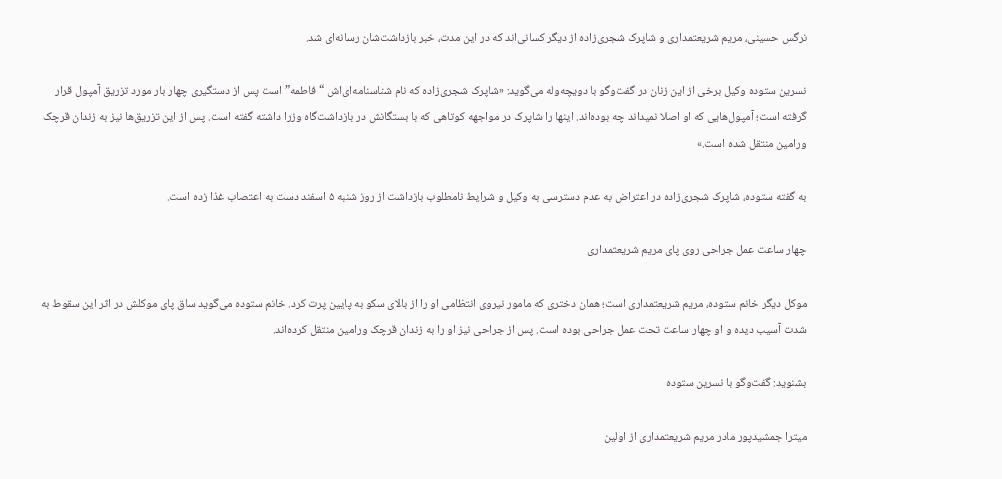نرگس حسینی، مریم شریعتمداری و شاپرک شجری‌زاده از دیگر کسانی‌اند که در این مدت، خبر بازداشت‌شان رسانه‌ای شد.

نسرین ستوده وکیل برخی از این زنان در گفت‌وگو با دویچه‌وله می‌گوید: «شاپرک شجری‌زاده که نام شناسنامه‌ای‌اش “فاطمه” است پس از دستگیری چهار بار مورد تزریق آمپول قرار گرفته است؛ آمپول‌هایی که او اصلا نمیداند چه بوده‌اند. اینها را شاپرک در مواجهه کوتاهی که با بستگانش در بازداشت‌گاه وزرا داشته گفته است. پس از این تزریق‌ها نیز به زندان قرچک ورامین منتقل شده است.»

به گفته ستوده، شاپرک شجری‌زاده در اعتراض به عدم دسترسی به وکیل و شرایط نامطلوب بازداشت از روز شنبه ۵ اسفند دست به اعتصاب غذا زده است.

چهار ساعت عمل جراحی روی پای مریم شریعتمداری

موکل دیگر خانم ستوده، مریم شریعتمداری است؛ همان دختری که مامور نیروی انتظامی او را از بالای سکو به پایین پرت کرد. خانم ستوده می‌گوید ساق پای موکلش در اثر این سقوط به شدت آسیب دیده و او چهار ساعت تحت عمل جراحی بوده است. پس از جراحی نیز او را به زندان قرچک ورامین منتقل کرده‌اند.

بشنوید: گفت‌وگو با نسرین ستوده

میترا جمشیدپور مادر مریم شریعتمداری از اولین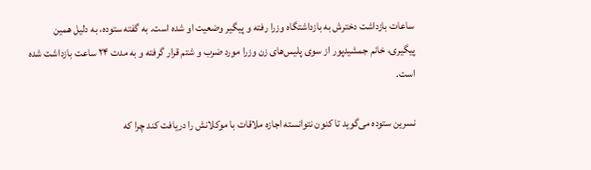ساعات بازداشت دخترش به بازداشتگاه وزرا رفته و پیگیر وضعیت او شده است. به گفته ستوده، به دلیل همین پیگیری، خانم جمشیدپور از سوی پلیس‌های زن وزرا مورد ضرب و شتم قرار گرفته و به مدت ۲۴ ساعت بازداشت شده است.

نسرین ستوده می‌گوید تا کنون نتوانسته اجازه ملاقات با موکلانش را دریافت کند چرا که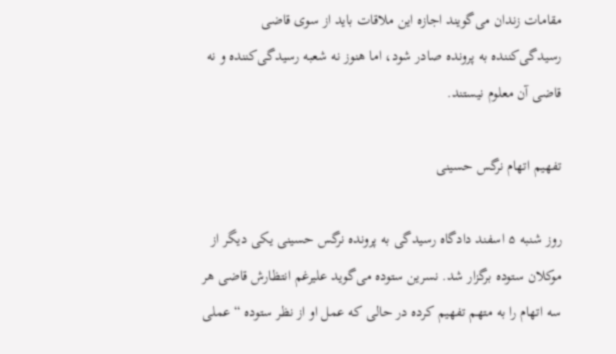مقامات زندان می‌گویند اجازه این ملاقات باید از سوی قاضی رسیدگی‌کننده به پرونده صادر شود، اما هنوز نه شعبه رسیدگی‌کننده و نه قاضی آن معلوم نیستند.

تفهیم اتهام نرگس حسینی

روز شنبه ۵ اسفند دادگاه رسیدگی به پرونده نرگس حسینی یکی دیگر از موکلان ستوده برگزار شد. نسرین ستوده می‌گوید علیرغم انتظارش قاضی هر سه اتهام را به متهم تفهیم کرده در حالی که عمل او از نظر ستوده “عملی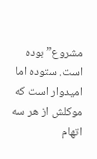مشروع” بوده است. ستوده اما امیدوار است که موکلش از هر سه اتهام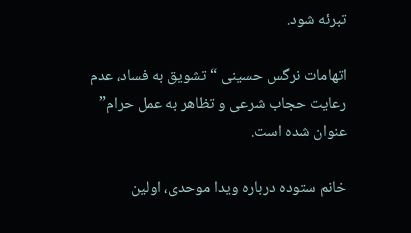تبرئه شود.

اتهامات نرگس حسینی “تشویق به فساد، عدم رعایت حجاب شرعی و تظاهر به عمل حرام” عنوان شده است.

خانم ستوده درباره ویدا موحدی، اولین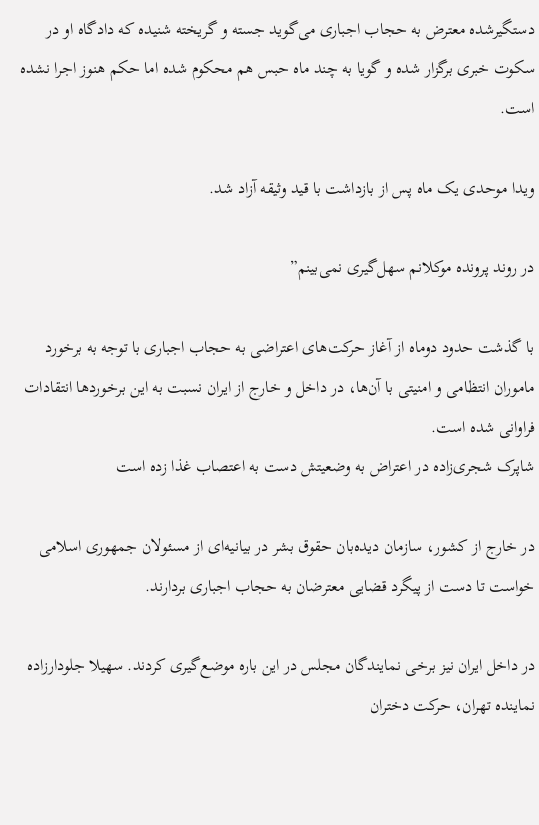دستگیر‌شده معترض به حجاب اجباری می‌گوید جسته و گریخته شنیده که دادگاه او در سکوت خبری برگزار شده و گویا به چند ماه حبس هم محکوم شده اما حکم هنوز اجرا نشده است.

ویدا موحدی یک ماه پس از بازداشت با قید وثیقه آزاد شد.

در روند پرونده موکلانم سهل‌گیری نمی‌بینم”

با گذشت حدود دوماه از آغاز حرکت‌های اعتراضی به حجاب اجباری با توجه به برخورد ماموران انتظامی و امنیتی با آن‌ها، در داخل و خارج از ایران نسبت به این برخوردها انتقادات فراوانی شده است.
شاپرک شجری‌زاده در اعتراض به وضعیتش دست به اعتصاب غذا زده است

در خارج از کشور، سازمان دیده‌بان حقوق بشر در بیانیه‌ای از مسئولان جمهوری اسلامی خواست تا دست از پیگرد قضایی معترضان به حجاب اجباری بردارند.

در داخل ایران نیز برخی نمایندگان مجلس در این باره موضع‌گیری کردند. سهیلا جلودارزاده نماینده تهران، حرکت دختران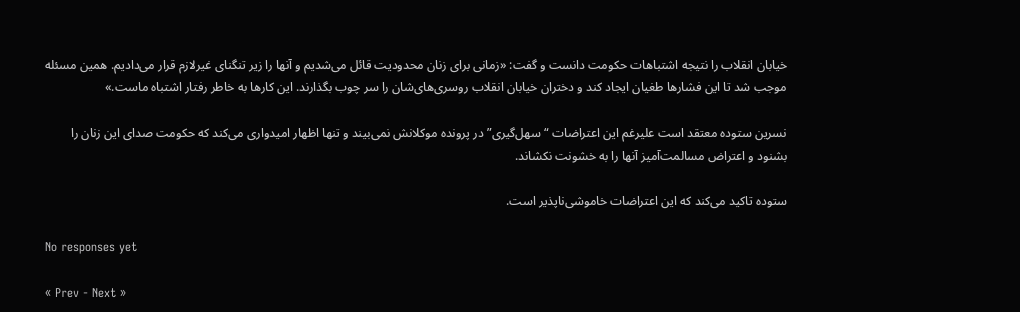خیابان انقلاب را نتیجه اشتباهات حکومت دانست و گفت: «زمانی برای زنان محدودیت قائل می‌‌شدیم و آنها را زیر تنگنای غیرلازم قرار می‌دادیم. همین مسئله موجب شد تا این فشارها طغیان ایجاد کند و دختران خیابان انقلاب روسری‌های‌شان را سر چوب بگذارند. این کارها به خاطر رفتار اشتباه ماست.»

نسرین ستوده معتقد است علیرغم این اعتراضات “سهل‌گیری” در پرونده موکلانش نمی‌بیند و تنها اظهار امیدواری می‌کند که حکومت صدای این زنان را بشنود و اعتراض مسالمت‌آمیز آنها را به خشونت نکشاند.

ستوده تاکید می‌کند که این اعتراضات خاموشی‌ناپذیر است.

No responses yet

« Prev - Next »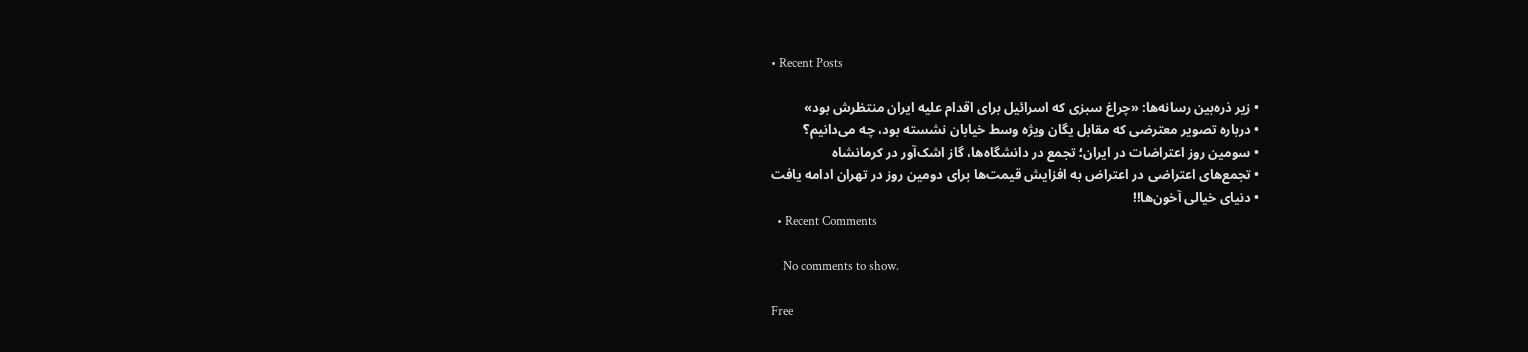• Recent Posts

    • زیر ذره‌بین رسانه‌ها: «چراغ سبزی که اسرائیل برای اقدام علیه ایران منتظرش بود»
    • درباره تصویر معترضی که مقابل یگان ویژه وسط خیابان نشسته‌ بود، چه می‌دانیم؟
    • سومین روز اعتراضات در ایران؛ تجمع در دانشگاه‌ها، گاز اشک‌آور در کرمانشاه
    • تجمع‌های اعتراضی در اعتراض به افزایش قیمت‌ها برای دومین روز در تهران ادامه یافت
    • دنیای خیالی آخون‌ها!!
  • Recent Comments

    No comments to show.

Free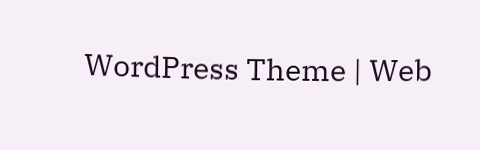WordPress Theme | Web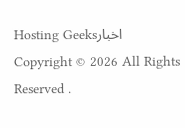Hosting Geeksاخبار Copyright © 2026 All Rights Reserved .